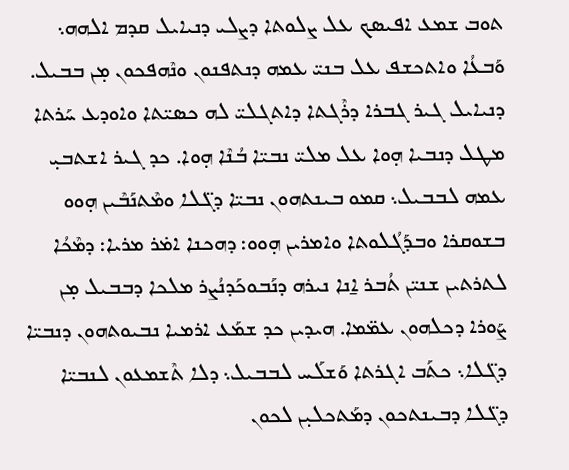ܬܘܒ ܫܡܥ ܐܦܝܣܟ ܥܠ ܨܠܘܬܐ ܕܨܠܝ ܕܢܝܐܝܠ ܩܕܡ ܐܠܗܗ܆ ܘܰܒܥܳܐ ܘܐܬܟܫܦ ܥܠ ܒܢܝ̈ ܥܡܗ ܕܢܬܦܢܘܢ ܘܢܶܗܦܟܘܢ ܡ̣ܢ ܒܒܝܠ. ܕܢܝܐܝܠ ܓܝܪ ܓܒܪܐ ܕܪܶܓܬܐ ܕܐܬܓܠܝ̈ ܠܗ ܟܣܝ̈ܬܐ ܘܐܘܕܥ ܚܰܪܬܐ ܡܛܠ ܕܢܒܝܐ ܗ̣ܘܐ ܥܠ ܡܠܝ̈ ܢܒܝ̈ܐ ܒܳܢܶܐ ܗ̣ܘܐ. ܟܕ ܓܝܪ ܐܫܬܒܝ̣ ܥܡܗ ܠܒܒܝܠ܆ ܩܡܘ ܒܝܢܬܗܘܢ ܢܒܝ̈ܐ ܕܓ̈ܠܐ ܘܡܶܬܢܰܒܶܝܢ ܗ̣ܘܘ ܒܫܘܩܪܐ ܘܒܕܰܓܳܠܘܬܐ ܘܐܡܪܝܢ ܗ̣ܘܘ: ܕܗܟܢܐ ܐܡ̇ܪ ܡܪܝܐ: ܕܡܶܟܳܐ ܠܬܪܬܝܢ ܫܢܝ̈ܢ ܬܳܒܪ ܐ̱ܢܐ ܢܝܪܗ ܕܢܰܒܘܟܰܕܢܳܨܪ ܡܠܟܐ ܕܒܒܝܠ ܡ̣ܢ ܨܰܘܪܐ ܕܟܠܗܘܢ ܥܡ̈ܡܐ. ܗܝܕܝܢ ܟܕ ܫܡܰܥ ܐܪܡܝܐ ܢܒܝܘܬܗܘܢ ܕܢܒܝ̈ܐ ܕܓ̈ܠܐ܆ ܟܬܰܒ ܐܓܪܬܐ ܘܰܫܠܰܚ ܠܒܒܝܠ܆ ܕܠܐ ܬܶܫܡܥܘܢ ܠܢܒܝ̈ܐ ܕܓ̈ܠܐ ܕܒܝܢܬܟܘܢ ܕܡܰܬܟܠܝ̣ܢ ܠܟܘܢ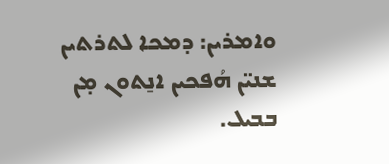ܘܐܡܪܝܢ: ܕܡܟܐ ܠܬܪܬܝܢ ܫܢܝ̈ܢ ܗܳܦܟܝܢ ܐܢ̱ܬܘܢ ܡ̣ܢ ܒܒܝܠ.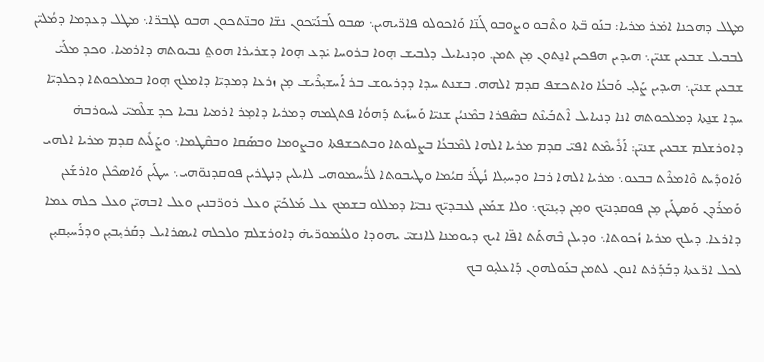ܡܛܠ ܕܗܟܢܐ ܐܡ̇ܪ ܡܪܝܐ: ܒܢܰܘ ܒ̈ܬܐ ܘܬܶܒܘ ܘܨܘܒܘ ܓܰܢ̈ܐ ܘܰܐܟܘܠܘ ܦܐܪ̈ܝܗܝܢ܆ ܣܒܘ ܠܰܒܢܰܝ̈ܟܘܢ ܢܫ̈ܐ ܘܒܢ̈ܬܟܘܢ ܗܒܘ ܠܓܒܪ̈ܐ܆ ܡܛܠ ܕܥܕܡܐ ܕܡܳܠܝ̈ܢ ܠܒܒܝܠ ܫܒܥܝܢ ܫܢܝ̈ܢ܆ ܗܝܕܝܢ ܗܦܟܝܢ ܐܢ̱ܬܘܢ ܡ̣ܢ ܬܡܢ. ܘܕܢܝܐܝܠ ܕܠܒܝܫ ܗ̣ܘܐ ܒܪܘܚܐ ܝ̇ܕܥ ܗ̣ܘܐ ܕܫܪܝܪܐ ܗܘܬ݀ ܢܒܝܘܬܗ ܕܐܪܡܝܐ. ܘܟܕ ܡܠܰܝ̈ ܫܒܥܝܢ ܫܢܝ̈ܢ܆ ܗܝܕܝܢ ܨܰܠܝ̣ ܘܰܒܥܳܐ ܘܐܬܟܫܦ ܩܕܡ ܐܠܗܗ. ܒܫܢܬ ܚܕܐ ܕܕܪܝܘܫ ܒܪ ܐܰܚܫܝ̣ܪܶܝܫ ܡ̣ܢ ܙܪܥܐ ܕܡܕܝ̈ܐ ܕܐܡܠܟ ܗ̣ܘܐ ܒܡܠܟܘܬܐ ܕܟܠܕܝ̈ܐ ܚܕܐ ܫܢ̱ܬܐ ܕܡܠܟܘܬܗ ܐܢܐ ܕܢܝܐܝܠ ܐܶܬܒܰܝܢܶܬ ܒܣܶܦܪܐ ܒܡܶܢܝܳܢ ܫܢܝ̈ܐ ܘܰܚܙܺܝܬ ܕܰܗܘܳܐ ܦܬܓܡܗ ܕܡܪܝܐ ܕܐܡ̣ܪ ܐܪܡܝܐ ܢܒܝܐ ܟܕ ܫܠܶܡܝ̈ ܠܚܘܪܒܗ̇ ܕܐܘܪܫܠܡ ܫܒܥܝܢ ܫܢܝ̈ܢ: ܐܰܪܺܝܡܶܬ ܐܦܝ̈ ܩܕܡ ܡܪܝܐ ܐܠܗܐ ܠܡܶܒܥܳܐ ܒܨܠܘܬܐ ܘܒܬܟܫܦܬܐ ܘܒܨܘܡܐ ܘܒܣܰܩܐ ܘܒܩܶܛܡܐ܆ ܘܨܰܠܺܝܬ ܩܕܡ ܡܪܝܐ ܐܠܗܝ ܘܰܐܘܕܺܝܬ ܘܶܐܡܪܶܬ ܒܒܥܘ܆ ܡܪܝܐ ܐܠܗܐ ܪܒܐ ܘܕܚܝ̣ܠܐ ܢܳܛܰܪ ܩܝܳܡܐ ܘܛܝܒܘܬܐ ܠܪ̈ܳܚܡܘܗܝ ܠܐܝܠܝܢ ܕܢܛܪܝܢ ܦܘܩܕܢܘ̈ܗܝ܆ ܚܛܰܝܢ ܘܰܐܣܟܶܠܢ ܘܐܪܫܰܥܢ ܘܰܡܪܰܕܢ ܘܰܣܛܰܝܢ ܡ̣ܢ ܦܘܩܕܢܝ̈ܟ ܘܡ̣ܢ ܕܝ̣ܢܝ̈ܟ܆ ܘܠܐ ܫܡܰܥܢ ܠܥܒܕܝ̈ܟ ܢܒܝ̈ܐ ܕܡܠܠܘ ܒܫܡܟ ܥܠ ܡܰܠܟܰܝ̈ܢ ܘܥܠ ܪܘܪ̈ܒܢܝܢ ܘܥܠ ܐܒܗܝ̈ܢ ܘܥܠ ܟܠܗ ܥܡܐ ܕܐܪܥܐ. ܕܝܠܟ ܡܪܝܐ ܙܳܟܘܬܐ܆ ܘܕܝܠܢ ܒܶܗܬܰܬ ܐܦ̈ܐ ܐܝܟ ܕܝܘܡܢܐ ܠܐܢܫܝ̈ ܝܗܘܕܐ ܘܠܥܳܡܘܪ̈ܝܗ̇ ܕܐܘܪܫܠܡ ܘܠܟܠܗ ܐܝܣܪܐܝܠ ܕܩܰܪܝ̣ܒܝ̣ܢ ܘܕܪܰܚܝ̣ܩܝ̣ܢ ܠܟܠ ܐܪ̈ܥܬܐ ܕܒܰܕܰܪܬ ܐܢܘܢ ܠܬܡܢ ܒܥܰܘܠܗܘܢ ܕܰܐܥܠܝ̣ܘ ܒܟ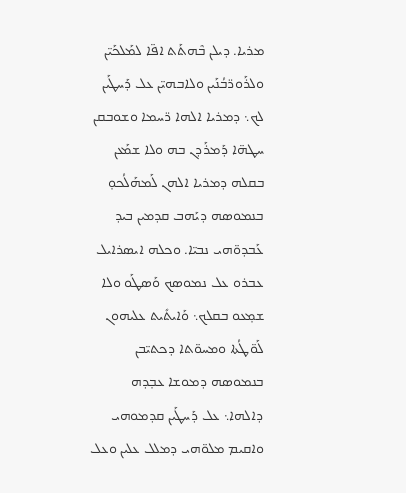ܡܪܝܐ. ܕܝܠܢ ܒܶܗܬܰܬ ܐܦ̈ܐ ܠܡܰܠܟܰܝ̈ܢ ܘܠܪܰܘܪ̈ܒܳܢܰܝܢ ܘܠܐܒܗܝ̈ܢ ܥܠ ܕܰܚܛܰܝܢ ܠܟ܆ ܕܡܪܝܐ ܐܠܗܐ ܪ̈ܚܡܐ ܘܫܘܒܩܢ ܚܛܗ̈ܐ ܕܰܡܪܰܕܢ ܒܗ ܘܠܐ ܫܡܰܥܢ ܒܩܠܗ ܕܡܪܝܐ ܐܠܗܢ ܠܰܡܗܰܠܳܟܘ̣ ܒܢܡܘܣܗ ܕܝܰܗܒ ܩܕܡܝܢ ܒܝܕ ܥܰܒܕܘ̈ܗܝ ܢܒܝ̈ܐ. ܘܟܠܗ ܐܝܣܪܐܝܠ ܥܒܪܘ ܥܠ ܢܡܘܣܟ ܘܰܣܛܰܘ ܘܠܐ ܫܡ̣ܥܘ ܒܩܠܟ܆ ܘܰܐܝܬܺܝܬ ܥܠܝܗܘܢ ܠܰܘ̈ܛܳܬܐ ܘܡܚܘ̈ܬܐ ܕܟܬܝ̈ܒܢ ܒܢܡܘܣܗ ܕܡܘܫܐ ܥܒ̣ܕܗ ܕܐܠܗܐ܆ ܥܠ ܕܰܚܛܰܝܢ ܩܕܡܘܗܝ ܘܐܩܝܡ ܡܠܘ̈ܗܝ ܕܡܠܠ ܥܠܝܢ ܘܥܠ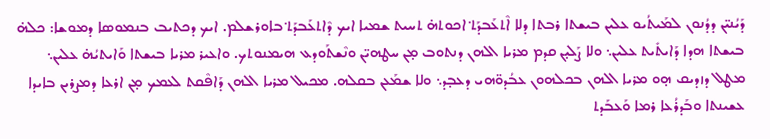ܕܰܝܳܢܝ̈ܢ ܕܕܳܢܘܢ ܠܡܰܝܬܳܝܘ ܥܠܝܢ ܒܝܫܬܐ ܪܒܬܐ ܕܠܐ ܐܶܬܥܰܒܕܰܬ݀ ܐܟܘܬܗ̇ ܬܚܝܬ ܫܡܝܐ ܐܝܟ ܕܶܐܬܥܰܒܕܰܬ݀ ܒܐܘܪܫܠܡ. ܐܝܟ ܕܟܬܝܒ ܒܢܡܘܣܐ ܕܡܘܫܐ: ܟܠܗ̇ ܒܝܫܬܐ ܗܕܐ ܕܰܐܝܬܺܝܬ ܥܠܝܢ܆ ܘܠܐ ܨܰܠܝ̣ܢ ܩܕܡ ܡܪܝܐ ܐܠܗܢ ܕܢܬܘܒ ܡ̣ܢ ܚܛܗܝ̈ܢ ܘܢܶܫܬܰܘܕܥ ܗܝܡܢܘܬܟ. ܘܐܥܝܪ ܡܪܝܐ ܒܝܫܬܐ ܘܰܐܝܬܝܳܗ̇ ܥܠܝܢ܆ ܡܛܠ ܕܙܕܝܩ ܗ̣ܘ ܡܪܝܐ ܐܠܗܢ ܒܟܠܗܘܢ ܥܒܳܕܘ̈ܗܝ ܕܥܒ̣ܕ܆ ܘܠܐ ܫܡܰܥܢ ܒܩܠܗ. ܡܟܝܠ ܡܪܝܐ ܐܠܗܢ ܕܰܐܦܶܩܬ ܠܥܡܟ ܡ̣ܢ ܐܪܥܐ ܕܡܨܪܝܢ ܒܐܝܕܐ ܥܫܝܢܬܐ ܘܒܰܕܪܳܥܐ ܪܡܐ ܘܰܥܒܰܕܬ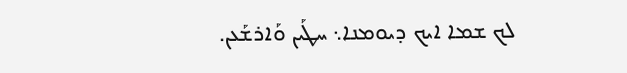ܠܟ ܫܡܐ ܐܝܟ ܕܝܘܡܢܐ܆ ܚܛܰܝܢ ܘܰܐܪܫܰܥܢ.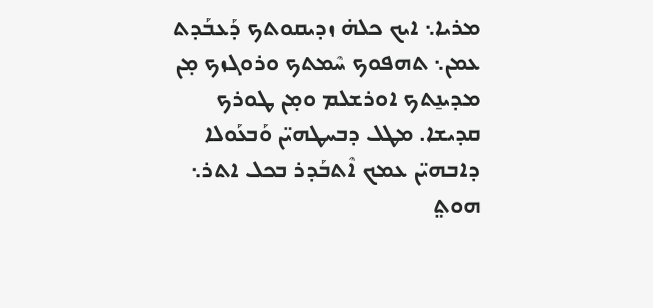ܡܪܝܐ܆ ܐܝܟ ܟܠܗ̇ ܙܕܝܩܘܬܟ ܕܰܥܒܰܕܬ ܥܡܢ܆ ܬܗܦܘܟ ܚܶܡܬܟ ܘܪܘܓܙܟ ܡ̣ܢ ܡܕܝܢ̱ܬܟ ܐܘܪܫܠܡ ܘܡ̣ܢ ܛܘܪܟ ܩܕܝܫܐ. ܡܛܠ ܕܒܚܛܗܝ̈ܢ ܘܰܒܥܰܘܠܐ ܕܐܒܗܝ̈ܢ ܥܡܟ ܐܶܬܒܰܕܪ ܒܟܠ ܐܬܪ܆ ܗܘܬ݀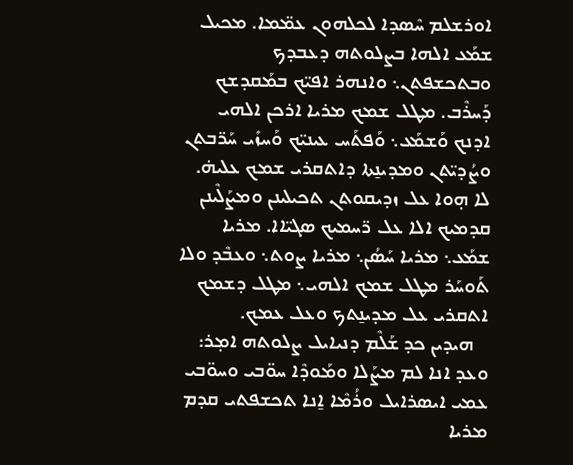ܐܘܪܫܠܡ ܚܶܣܕܐ ܠܟܠܗܘܢ ܥܡ̈ܡܐ. ܡܟܝܠ ܫܡܰܥ ܐܠܗܐ ܒܨܠܘܬܗ ܕܥܒܕܟ ܘܒܬܟܫܦܬܢ܆ ܘܐܢܗܪ ܐܦܝ̈ܟ ܒܡܰܩܕܫܟ ܕܰܚܪܶܒ. ܡܛܠ ܫܡܟ ܡܪܝܐ ܐܪܟܢ ܐܠܗܝ ܐܕܢܟ ܘܰܫܡܰܥ܆ ܘܰܦܬܰܚ ܥܝܢܝ̈ܟ ܘܰܚܙܺܝ ܚܰܪ̈ܒܬܢ ܘܨܳܕܝ̈ܬܢ ܘܡܕܝܢ̱ܬܐ ܕܐܬܩܪܝ ܫܡܟ ܥܠܝܗ̇. ܠܐ ܗ̣ܘܐ ܥܠ ܙܕܝܩܘܬܢ ܬܟܝܠܝܢܢ ܘܡܨܰܠܶܝܢܢ ܩܕܡܝܟ ܐܠܐ ܥܠ ܪ̈ܚܡܝܟ ܣܓܝ̈ܐܐ. ܡܪܝܐ ܫܡܰܥ܆ ܡܪܝܐ ܚܰܣܳܢ܆ ܡܪܝܐ ܨܘܬ܆ ܘܥܒܶܕ ܘܠܐ ܬܰܘܚܰܪ ܡܛܠ ܫܡܟ ܐܠܗܝ܆ ܡܛܠ ܕܫܡܟ ܐܬܩܪܝ ܥܠ ܡܕܝܢ̱ܬܟ ܘܥܠ ܥܡܟ.
   ܗܝܕܝܢ ܟܕ ܫܰܠܶܡ ܕܢܝܐܝܠ ܨܠܘܬܗ ܐܡ̣ܪ: ܘܥܕ ܐܢܐ ܠܡ ܡܨܰܠܐ ܘܡܰܘܕܶܐ ܚܘ̈ܒܝ ܘܚܘ̈ܒܝ ܥܡܝ ܐܝܣܪܐܝܠ ܘܪܳܡܶܐ ܐ̱ܢܐ ܬܟܫܦܬܝ ܩܕܡ ܡܪܝܐ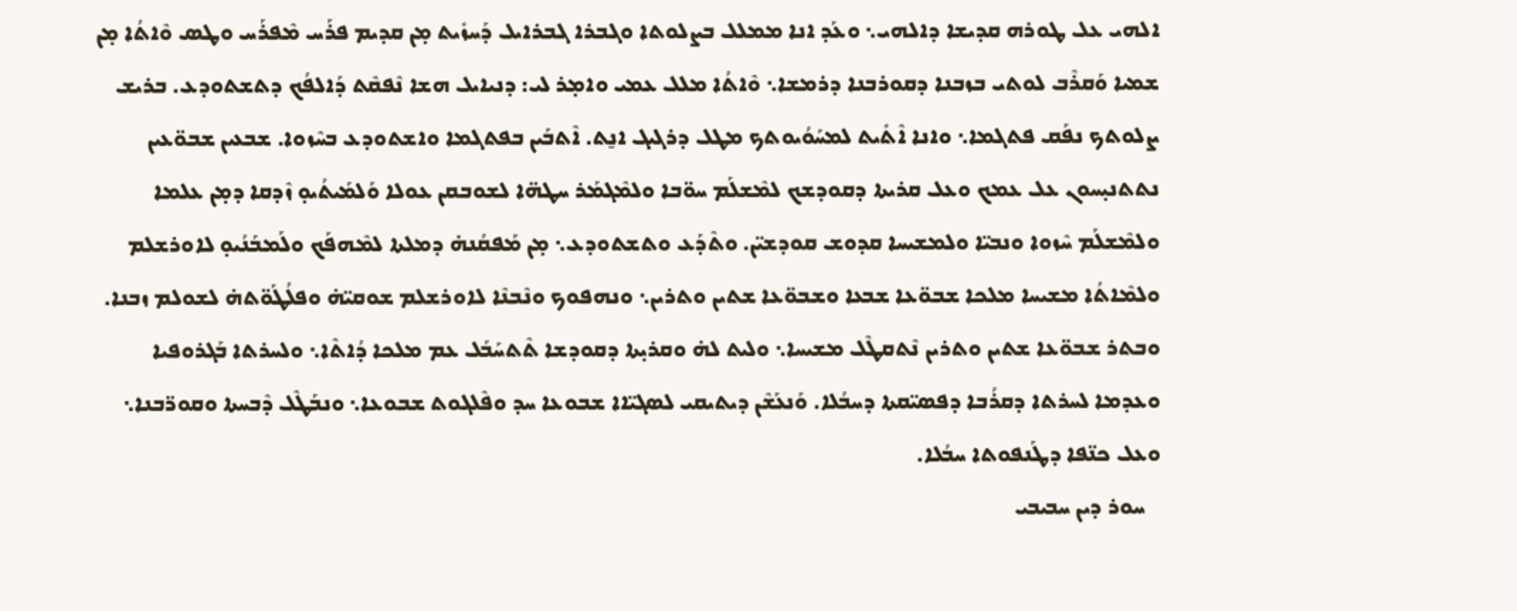ܐܠܗܝ ܥܠ ܛܘܪܗ ܩܕܝܫܐ ܕܐܠܗܝ܆ ܘܥܰܕ ܐܢܐ ܡܡܠܠ ܒܨܠܘܬܐ ܘܓܒܪܐ ܓܒܪܐܝܠ ܕܰܚܙܺܝܬ ܡ̣ܢ ܩܕܝܡ ܦܪܰܚ ܡܶܦܪܰܚ ܘܛܣ ܘܶܐܬܳܐ ܡ̣ܢ ܫܡܝܐ ܘܰܩܪܶܒ ܠܘܬܝ ܒܙܒܢܐ ܕܩܘܪܒܢܐ ܕܪܡܫܐ܆ ܘܶܐܬܳܐ ܡܠܠ ܥܡܝ ܘܐܡ̣ܪ ܠܝ: ܕܢܝܐܝܠ ܗܫܐ ܢܶܦܩܶܬ ܕܰܐܠܦܳܟ ܕܬܫܬܘܕܥ. ܒܪܝܫ ܨܠܘܬܟ ܢܦܰܩ ܦܬܓܡܐ܆ ܘܐܢܐ ܐܶܬܺܝܬ ܠܡܚܰܘܳܝܘܬܟ ܡܛܠ ܕܪܓܝܓ ܐܢ̱ܬ. ܐܶܬܒܰܝܢ ܒܦܬܓܡܐ ܘܐܫܬܘܕܥ ܒܚܶܙܘܐ. ܫܒܥܝܢ ܫܒܘ̈ܥܝܢ ܢܬܬܢܝ̣ܚܘܢ ܥܠ ܥܡܟ ܘܥܠ ܩܪܝܬܐ ܕܩܘܕܫܟ ܠܡܶܫܠܰܡ ܚܘ̈ܒܐ ܘܠܡܶܓܡܰܪ ܚܛܗ̈ܐ ܠܫܘܒܩܢ ܥܘܠܐ ܘܰܠܡܰܝܬܳܝܘ̣ ܙܶܕܩܐ ܕܡ̣ܢ ܥܠܡܐ ܘܠܡܶܫܠܰܡ ܚܶܙܘܐ ܘܢܒܝ̈ܐ ܘܠܡܫܝܚܐ ܩܕܘܫ ܩܘܕܫܝ̈ܢ. ܘܬܶܕܰܥ ܘܬܫܬܘܕܥ܆ ܡ̣ܢ ܡܰܦܩܳܢܗ̇ ܕܡܠܬܐ ܠܡܶܗܦܰܟ ܘܠܰܡܒܰܢܳܝܘ̣ ܠܐܘܪܫܠܡ ܘܠܡܶܐܬܳܐ ܡܫܝܚܐ ܡܠܟܐ ܫܒܘ̈ܥܐ ܫܒܥܐ ܘܫܒܘ̈ܥܐ ܫܬܝܢ ܘܬܪܝܢ܆ ܘܢܗܦܘܟ ܘܢܶܒܢܶܐ ܠܐܘܪܫܠܡ ܫܘܩܝ̈ܗ̇ ܘܦܠܳܛܰܘ̈ܬܗ̇ ܠܫܘܠܡ ܙܒܢܐ. ܘܒܬܪ ܫܒܘ̈ܥܐ ܫܬܝܢ ܘܬܪܝܢ ܢܶܬܩܛܶܠ ܡܫܝܚܐ܆ ܘܠܝܬ ܠܗ̇ ܘܩܪܝ̣ܬܐ ܕܩܘܕܫܐ ܬܶܬܚܰܒܰܠ ܥܡ ܡܠܟܐ ܕܳܐܬܶܐ܆ ܘܠܚܪܬܐ ܒܰܓܪܘܦܝܐ ܘܥܕܡܐ ܠܚܪܬܐ ܕܩܪܳܒܐ ܕܦܣܝ̈ܩܬܐ ܕܚܒܳܠܐ. ܘܰܢܥܰܫܶܢ ܕܝܬܝܩܝ ܠܣܓܝ̈ܐܐ ܫܒܘܥܐ ܚܕ ܘܦܶܠܓܘܬ ܫܒܘܥܐ܆ ܘܢܒܰܛܶܠ ܕܶܒܚܬܐ ܘܩܘܪ̈ܒܢܐ܆ ܘܥܠ ܟܢ̈ܦܐ ܕܛܰܢܦܘܬܐ ܚܒܳܠܐ.
   ܚܘܪ ܕܝܢ ܚܒܝܒܝ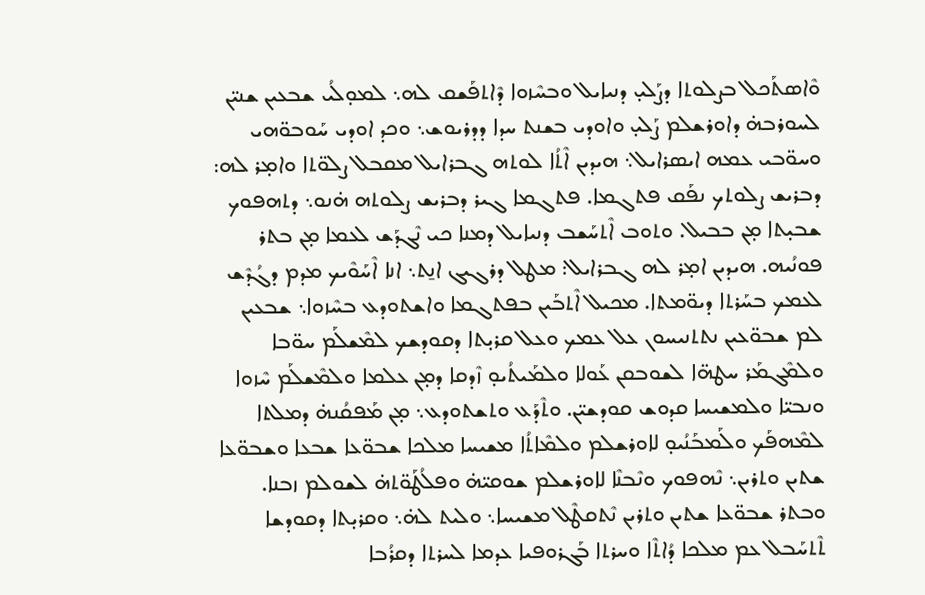ܘܶܐܣܬܰܟܠ ܒܨܠܘܬܐ ܕܨܰܠܝ̣ ܕܢܝܐܝܠ ܘܒܚܶܙܘܐ ܕܶܐܬܦܰܫܩ ܠܗ܆ ܠܡܘ̣ܠܳܝ ܫܒܥܝܢ ܫܢܝ̈ܢ ܠܚܘܪܒܗ̇ ܕܐܘܪܫܠܡ ܨܰܠܝ̣ ܘܐܘܕܝ ܒܫܢܬ ܚܕܐ ܕܕܪܝܘܫ܆ ܘܟܕ ܐܘܕܝ ܚܰܘܒܘ̈ܗܝ ܘܚܘ̈ܒܝ ܥܡܗ ܐܝܣܪܐܝܠ܆ ܗܝܕܝܢ ܐܶܬܳܐ ܠܘܬܗ ܓܒܪܐܝܠ ܡܩܒܠ ܨܠܘ̈ܬܐ ܘܐܡ̣ܪ ܠܗ: ܕܒܪܝܫ ܨܠܘܬܟ ܢܦܰܩ ܦܬܓܡܐ. ܦܬܓܡܐ ܓܝܪ ܕܒܪܝܫ ܨܠܘܬܗ ܗ̇ܢܘ܆ ܕܬܗܦܘܟ ܫܒܝ̣ܬܐ ܡ̣ܢ ܒܒܝܠ. ܘܬܘܒ ܐܶܬܚܰܫܒ ܕܢܝܐܝܠ ܕܡܢܐ ܟܝ ܢܶܓܕܰܫ ܠܥܡܐ ܡ̣ܢ ܒܬܪ ܦܘܢܳܝܗ. ܗܝܕܝܢ ܐܡ̣ܪ ܠܗ ܓܒܪܐܝܠ: ܡܛܠ ܕܪܓܝܓ ܐܢ̱ܬ܆ ܐܢܐ ܐܶܚܰܘܶܝܟ ܡܕܡ ܕܓܳܕܶܫ ܠܥܡܟ ܒܚܰܪܬܐ ܕܝܘ̈ܡܬܐ. ܡܟܝܠ ܐܶܬܒܰܝܢ ܒܦܬܓܡܐ ܘܐܫܬܘܕܥ ܒܚܶܙܘܐ܆ ܫܒܥܝܢ ܠܡ ܫܒܘ̈ܥܝܢ ܢܬܬܢܝܚܘܢ ܥܠ ܥܡܟ ܘܥܠ ܩܪܝ̣ܬܐ ܕܩܘܕܫܟ ܠܡܶܫܠܰܡ ܚܘ̈ܒܐ ܘܠܡܶܓܡܰܪ ܚܛܗ̈ܐ ܠܫܘܒܩܢ ܥܰܘܠܐ ܘܠܡܰܝܬܳܝܘ̣ ܙܶܕܩܐ ܕܡ̣ܢ ܥܠܡܐ ܘܠܡܶܫܠܰܡ ܚܶܙܘܐ ܘܢܒܝ̈ܐ ܘܠܡܫܝܚܐ ܩܕܘܫ ܩܘܕܫܝ̈ܢ. ܘܬܶܕܰܥ ܘܬܫܬܘܕܥ܆ ܡ̣ܢ ܡܰܦܩܳܢܗ̇ ܕܡܠܬܐ ܠܡܶܗܦܰܟ ܘܠܰܡܒܰܢܳܝܘ̣ ܠܐܘܪܫܠܡ ܘܠܡܶܐܬܳܐ ܡܫܝܚܐ ܡܠܟܐ ܫܒܘ̈ܥܐ ܫܒܥܐ ܘܫܒܘ̈ܥܐ ܫܬܝܢ ܘܬܪܝܢ܆ ܢܶܗܦܘܟ ܘܢܶܒܢܶܐ ܠܐܘܪܫܠܡ ܫܘܩܝ̈ܗ̇ ܘܦܠܳܛܰܘ̈ܬܗ̇ ܠܫܘܠܡ ܙܒܢܐ. ܘܒܬܪ ܫܒܘ̈ܥܐ ܫܬܝܢ ܘܬܪܝܢ ܢܶܬܩܛܶܠ ܡܫܝܚܐ܆ ܘܠܝܬ ܠܗ̇܆ ܘܩܪܝ̣ܬܐ ܕܩܘܕܫܐ ܬܶܬܚܰܒܠ ܥܡ ܡܠܟܐ ܕܳܐܬܶܐ ܘܚܪܬܐ ܒܰܓܪܘܦܝܐ ܥܕܡܐ ܠܚܪܬܐ ܕܩܪܳܒܐ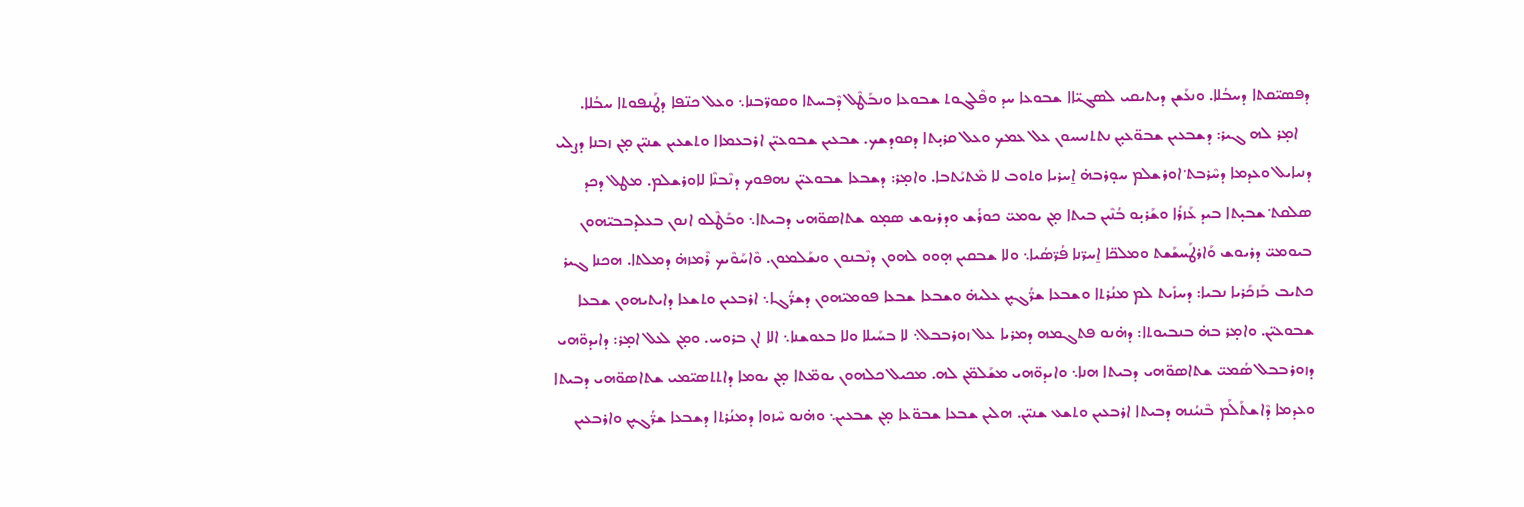ܕܦܣܝ̈ܩܬܐ ܕܚܒܳܠܐ. ܘܢܥܰܫܢ ܕܝܬܝܩܝ ܠܣܓܝ̈ܐܐ ܫܒܘܥܐ ܚܕ ܘܦܶܠܓܘܬ ܫܒܘܥܐ ܘܢܒܰܛܶܠ ܕܶܒܚܬܐ ܘܩܘܪ̈ܒܢܐ܆ ܘܥܠ ܟܢ̈ܦܐ ܕܛܰܢܦܘܬܐ ܚܒܳܠܐ.
   ܐܡ̣ܪ ܠܗ ܓܝܪ: ܕܫܒܥܝܢ ܫܒܘ̈ܥܝ̣ܢ ܢܬܬܢܝܚܘܢ ܥܠ ܥܡܟ ܘܥܠ ܩܪܝ̣ܬܐ ܕܩܘܕܫܟ. ܫܒܥܝܢ ܫܒܘܥܝ̈ܢ ܐܪܒܥܡܐܐ ܘܬܫܥܝܢ ܫܢܝ̈ܢ ܡ̣ܢ ܙܒܢܐ ܕܨܠܝ ܕܢܝܐܝܠ ܘܥܕܡܐ ܕܚܶܪܒܬ݀ ܐܘܪܫܠܡ ܚܘ̣ܪܒܗ̇ ܐ̱ܚܪܝܐ ܘܬܘܒ ܠܐ ܡܶܬܝܰܬܒܐ. ܘܐܡ̣ܪ: ܕܫܒܥܐ ܫܒܘܥܝ̈ܢ ܢܗܦܘܟ ܕܢܶܒܢܶܐ ܠܐܘܪܫܠܡ. ܡܛܠ ܕܟܕ ܣܠܩܬ݀ ܫܒܝ̣ܬܐ ܒܝܕ ܥܰܙܪܳܐ ܘܫܰܪܝ̣ܘ ܒܳܢܶܝܢ ܒܝܬܐ ܡ̣ܢ ܝܘܡܝ̈ ܟܘܪܳܫ ܘܕܪܝܘܫ ܣܡ̣ܘ ܫܬܐܣܘ̈ܗܝ ܕܒܝܬܐ܆ ܘܒܰܛܶܠܘ ܐܢܘܢ ܒܥܠܕܒܒܝ̈ܗܘܢ ܒܝܘܡܝ̈ ܕܪܝܘܫ ܘܰܐܪܛܰܚܫܰܫܬ ܘܡܠܟ̈ܐ ܐ̱ܚܪ̈ܢܐ ܦܳܪ̈ܣܳܝܐ܆ ܘܠܐ ܫܒܩܝܢ ܗ̣ܘܘ ܠܗܘܢ ܕܢܶܒܢܘܢ ܘܢܫܰܠܡܘܢ. ܘܶܐܚܰܘܶܝܟ ܪܶܡܙܗ̇ ܕܡܠܬܐ. ܗܟܢܐ ܓܝܪ ܟܬܝܒ ܒܰܙܟܰܪܝܐ ܢܒܝܐ: ܕܚܙܺܝܬ ܠܡ ܡܢܳܪܬܐ ܘܫܒܥܐ ܫܪ̈ܳܓܝ̣ܢ ܥܠܝܗ̇ ܘܫܒܥܐ ܫܒܥܐ ܦܘܡܝ̈ܗܘܢ ܕܫܪ̈ܳܓܐ܆ ܐܪܒܥܝܢ ܘܬܫܥܐ ܕܐܝܬܝܗܘܢ ܫܒܥܐ ܫܒܘܥܝ̈ܢ. ܘܐܡ̣ܪ ܒܗ̇ ܒܢܒܝܘܬܐ: ܕܗ̇ܢܘ ܦܬܓܡܗ ܕܡܪܝܐ ܥܠ ܙܘܪܒܒܠ܆ ܠܐ ܒܚܰܝܠܐ ܘܠܐ ܒܥܘܫܢܐ܆ ܐܠܐ ܐܢ ܒܪܘܚ. ܘܡ̣ܢ ܠܥܠ ܐܡ̣ܪ: ܕܐܝܕܘ̈ܗܝ ܕܙܘܪܒܒܠ ܣܳܡܝ̈ ܫܬܐܣܘ̈ܗܝ ܕܒܝܬܐ ܗܢܐ܆ ܘܐܝܕܘ̈ܗܝ ܡܫܰܠܡ̈ܢ ܠܗ. ܡܟܝܠ ܟܠܗܘܢ ܝܘܡ̈ܬܐ ܡ̣ܢ ܝܘܡܐ ܕܐܬܬܣܝ̈ܡܝ ܫܬܐܣܘ̈ܗܝ ܕܒܝܬܐ ܘܥܕܡܐ ܕܶܐܫܬܰܠܰܡ ܒܶܢܝܳܢܗ ܕܒܝܬܐ ܐܪܒܥܝܢ ܘܬܫܥ ܫܢܝ̈ܢ. ܗܠܝܢ ܫܒܥܐ ܫܒܘ̈ܥܐ ܡ̣ܢ ܫܒܥܝܢ܆ ܘܗ̇ܢܘ ܚܶܙܘܐ ܕܡܢܳܪܬܐ ܕܫܒܥܐ ܫܪ̈ܳܓܝ̣ܢ ܘܐܪܒܥܝܢ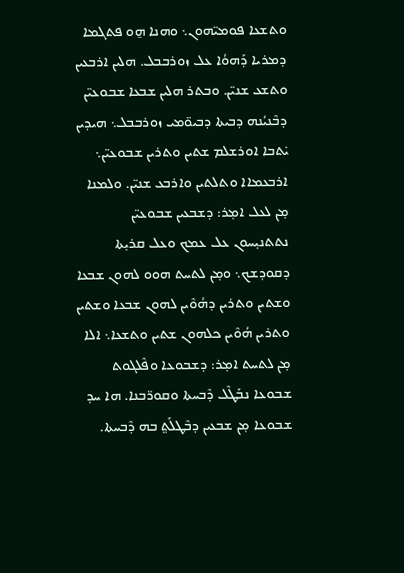ܘܬܫܥܐ ܦܘܡܝ̈ܗܘܢ܆ ܘܗܢܐ ܗ̱ܘ ܦܬܓܡܐ ܕܡܪܝܐ ܕܰܗܘܳܐ ܥܠ ܙܘܪܒܒܠ. ܗܠܝܢ ܐܪܒܥܝܢ ܘܬܫܥ ܫܢܝ̈ܢ. ܘܒܬܪ ܗܠܝܢ ܫܒܥܐ ܫܒܘܥܝ̈ܢ ܕܒܶܢܝܳܢܗ ܕܒܝܬܐ ܕܒܝܘ̈ܡܝ ܙܘܪܒܒܠ܆ ܗܝܕܝܢ ܝ̇ܬܒܐ ܐܘܪܫܠܡ ܫܬܝܢ ܘܬܪܝܢ ܫܒܘܥܝ̈ܢ܆ ܐܪܒܥܡܐܐ ܘܬܠܬܝܢ ܘܐܪܒܥ ܫܢܝ̈ܢ. ܘܠܡܢܐ ܡ̣ܢ ܠܥܠ ܐܡ̣ܪ: ܕܫܒܥܝܢ ܫܒܘܥܝ̈ܢ ܢܬܬܢܝ̣ܚܘܢ ܥܠ ܥܡܟ ܘܥܠ ܩܪܝ̣ܬܐ ܕܩܘܕܫܟ܆ ܘܡ̣ܢ ܠܬܚܬ ܗܘܘ ܠܗܘܢ ܫܒܥܐ ܘܫܬܝܢ ܘܬܪܝܢ ܕܗܳܘܶܝܢ ܠܗܘܢ ܫܒܥܐ ܘܫܬܝܢ ܘܬܪܝܢ ܗܳܘܶܝܢ ܟܠܗܘܢ ܫܬܝܢ ܘܬܫܥܐ܆ ܐܠܐ ܡ̣ܢ ܠܬܚܬ ܐܡ̣ܪ: ܕܫܒܘܥܐ ܘܦܶܠܓܘܬ ܫܒܘܥܐ ܢܒܰܛܶܠ ܕܶܒܚܬܐ ܘܩܘܪ̈ܒܢܐ. ܗܐ ܚܕ ܫܒܘܥܐ ܡ̣ܢ ܫܒܥܝܢ ܕܒܶܛܠܰܬ݀ ܒܗ ܕܶܒܚܬܐ.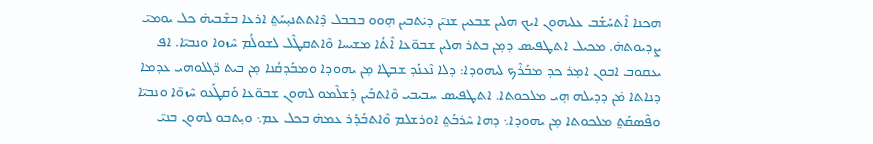ܗܟܢܐ ܐܶܬܚܰܫܰܒ ܥܠܝܗܘܢ ܐܝܟ ܗܠܝܢ ܫܒܥܝܢ ܫܢܝ̈ܢ ܕܝ̇ܬܒܝܢ ܗ̣ܘܘ ܒܒܒܠ ܕܶܐܬܬܢܝ̣ܚܰܬ݀ ܐܪܥܐ ܒܫܶܒܝܗ̇ ܟܠ ܝܘܡܝ̈ ܨܕܝܘܬܗ̇. ܡܟܝܠ ܐܬܛܦܝܣ ܕܡ̣ܢ ܒܬܪ ܗܠܝܢ ܫܒܘ̈ܥܐ ܐܶܬܳܐ ܡܫܝܚܐ ܘܶܐܬܩܛܶܠ ܠܫܘܠܳܡ ܚܶܙܘܐ ܘܢܒܝ̈ܐ. ܐܦ ܝܥܩܘܒ ܐܒܘܢ ܐܡ̣ܪ ܟܕ ܡܒܰܪܶܟ ܠܝܗܘܕܐ: ܕܠܐ ܢܶܥܢܰܕ ܫܒܛܐ ܡ̣ܢ ܝܗܘܕܐ ܘܡܒܰܕܩܳܢܐ ܡ̣ܢ ܒܝܬ ܪ̈ܓܠܘܗܝ ܥܕܡܐ ܕܢܐܬܐ ܡ̇ܢ ܕܕܝܠܗ ܗ̣ܝ ܡܠܟܘܬܐ. ܐܬܛܦܝܣ ܚܒܝܒܝ ܘܶܐܬܒܰܝܢ ܕܰܫܠܶܡܘ ܠܗܘܢ ܫܒܘ̈ܥܐ ܘܰܩܛܰܥܘ ܚܶܙܘ̈ܐ ܘܢܒܝ̈ܐ ܘܦܶܣܩܰܬ݀ ܡܠܟܘܬܐ ܡ̣ܢ ܝܗܘܕܐ܆ ܕܗܐ ܚܶܪܒܰܬ݀ ܐܘܪܫܠܡ ܘܶܐܬܒܰܕܰܪ ܥܡܗ̇ ܒܟܠ ܥܡ܆ ܘܝ̣ܬܒܘ ܠܗܘܢ ܒܢܝ̈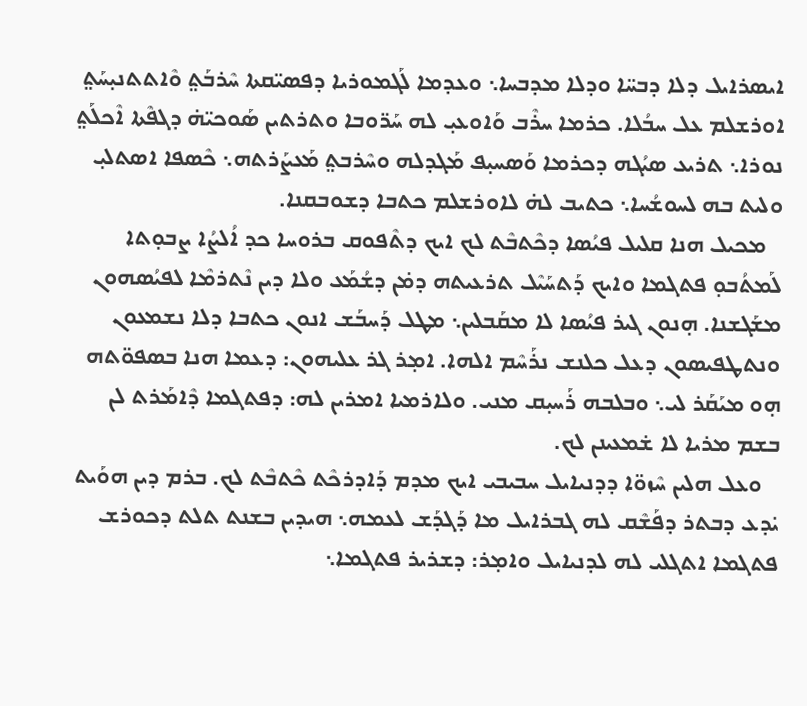ܐܝܣܪܐܝܠ ܕܠܐ ܕܒܚ̈ܐ ܘܕܠܐ ܡܕܒܚܐ܆ ܘܥܕܡܐ ܠܰܓܡܘܪܝܐ ܕܦܣܝ̈ܩܬܐ ܚܶܪܒܰܬ݀ ܘܶܐܬܬܢܝ̣ܚܰܬ݀ ܐܘܪܫܠܡ ܥܠ ܚܒܳܠܐ. ܟܪܡܐ ܚܪܶܒ ܘܰܐܘܥܝ̣ ܠܗ ܚܰܪ̈ܘܒܐ ܘܬܪܬܝܢ ܣܰܘܟܝ̈ܗ̇ ܕܓܦܶܬܐ ܐܶܟܠܰܬ݀ ܢܘܪܐ܆ ܬܪܝܥ ܣܝܳܓܗ ܕܟܪܡܐ ܘܰܣܚܝ̣ܦ ܡܰܓܕܠܗ ܘܚܶܪܒܬ݀ ܡܰܥܨܰܪܬܗ܆ ܟܶܣܦܐ ܐܣܬܠܝ̣ ܘܠܝܬ ܒܗ ܠܚܘܫܳܚܐ܆ ܟܬܝܒ ܠܗ̇ ܠܐܘܪܫܠܡ ܟܬܒܐ ܕܫܘܒܩܢܐ.
   ܡܟܝܠ ܗܢܐ ܩܠܝܠ ܦܝܳܣܐ ܕܟܶܬܒܶܬ ܠܟ ܐܝܟ ܕܬܶܦܘܩ ܒܪܘܚܐ ܟܕ ܐܳܠܨܳܐ ܨܒܘ̣ܬܐ ܠܰܡܬܳܒܘ̣ ܦܬܓܡܐ ܘܐܝܟ ܕܰܬܚܰܝܶܠ ܬܪܥܝܬܗ ܕܡ̇ܢ ܕܫܳܡܰܥ ܘܠܐ ܕܝܢ ܢܶܬܪܡܶܐ ܠܦܝܳܣܗܘܢ ܡܫܰܓܫܢܐ. ܗ̣ܢܘܢ ܓܝܪ ܦܝܳܣܐ ܠܐ ܡܩܰܒܠܝܢ܆ ܡܛܠ ܕܰܚܒܰܫ ܐܢܘܢ ܟܬܒܐ ܕܠܐ ܢܫܡܥܘܢ ܘܢܬܛܦܝܣܘܢ ܕܥܠ ܟܠܢܫ ܢܪܰܚܶܡ ܐܠܗܐ. ܐܡ̣ܪ ܓܪ ܥܠܝܗܘܢ: ܕܥܡܐ ܗܢܐ ܒܣܦܘ̈ܬܗ ܗ̣ܘ ܡܝܰܩܰܪ ܠܝ܆ ܘܒܠܒܗ ܪܰܚܝ̣ܩ ܡܢܝ. ܘܠܐܪܡܝܐ ܐܡܪܝܢ ܠܗ: ܕܦܬܓܡܐ ܕܶܐܡܰܪܬ ܠܢ ܒܫܡ ܡܪܝܐ ܠܐ ܫ̇ܡܥܝܢܢ ܠܟ.
   ܘܥܠ ܗܠܝܢ ܚܶܙܘ̈ܐ ܕܕܢܝܐܝܠ ܚܒܝܒܝ ܐܝܟ ܡܕܡ ܕܰܐܕܪܟܶܬ ܟܶܬܒܶܬ ܠܟ. ܒܪܡ ܕܝܢ ܗܘܰܝܬ ܝ̇ܕܥ ܕܒܬܪ ܕܦܰܫܶܩ ܠܗ ܓܒܪܐܝܠ ܡܐ ܕܰܓܕܰܫ ܠܥܡܗ܆ ܗܝܕܝܢ ܒܫܢܬ ܬܠܬ ܕܟܘܪܫ ܦܬܓܡܐ ܐܬܓܠܝ ܠܗ ܠܕܢܝܐܝܠ ܘܐܡ̣ܪ: ܕܫܪܝܪ ܦܬܓܡܐ܆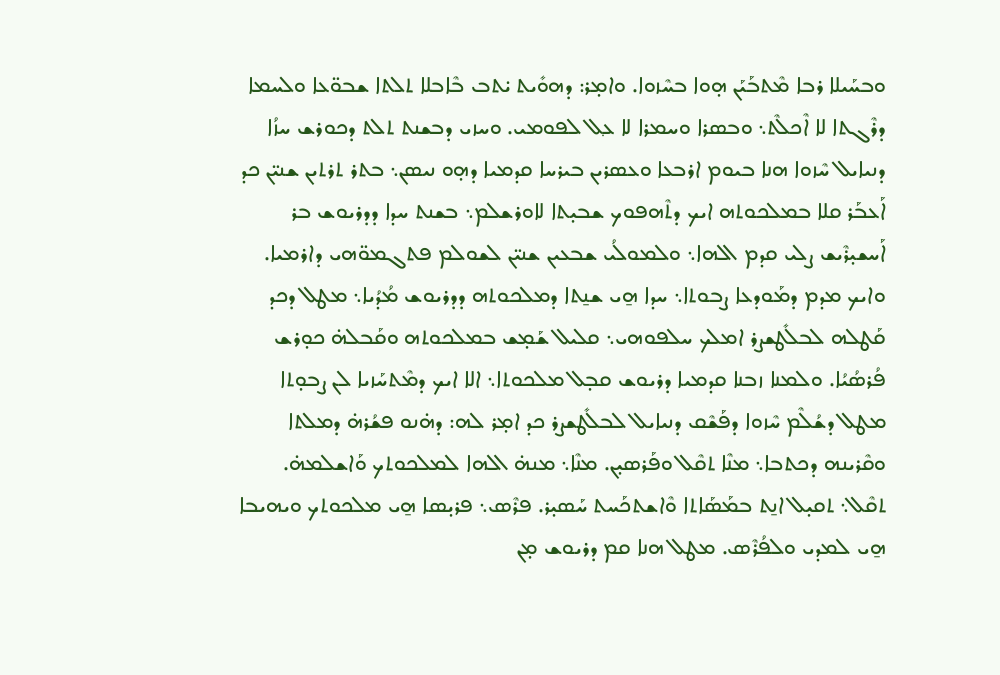ܘܒܚܰܝܠܐ ܪܒܐ ܡܶܬܒܰܝܰܢ ܗ̣ܘܐ ܒܚܶܙܘܐ. ܘܐܡ̣ܪ: ܕܗܘܺܝܬ ܝ̇ܬܒ ܒܶܐܒܠܐ ܬܠܬܐ ܫܒܘ̈ܥܐ ܘܠܚܡܐ ܕܪܶܓܬܐ ܠܐ ܐܶܟܠܶܬ܆ ܘܒܣܪܐ ܘܚܡܪܐ ܠܐ ܥ݂ܠ ܠܦܘܡܝ. ܘܚܙܝ ܕܒܫܢܬ ܬܠܬ ܕܟܘܪܫ ܚܙܳܐ ܕܢܝܐܝܠ ܚܶܙܘܐ ܗܢܐ ܒܝܘܡ ܐܪܒܥܐ ܘܥܣܪܝܢ ܒܝܪܚܐ ܩܕܡܝܐ ܕܗ̣ܘ ܢܝܣܢ܆ ܒܬܪ ܬܪܬܝܢ ܫܢܝ̈ܢ ܟܕ ܐܰܥܒܰܪ ܩܠܐ ܒܡܠܟܘܬܗ ܐܝܟ ܕܬܶܗܦܘܟ ܫܒܝ̣ܬܐ ܠܐܘܪܫܠܡ܆ ܒܫܢܬ ܚܕܐ ܕܕܪܝܘܫ ܒܪ ܐܰܚܫܝ̣ܪܶܝܫ ܨܠܝ ܩܕܡ ܐܠܗܐ܆ ܘܠܡܘܠܳܝ ܫܒܥܝܢ ܫܢܝ̈ܢ ܠܫܘܠܡ ܦܬܓܡܘ̈ܗܝ ܕܐܪܡܝܐ. ܘܐܝܟ ܡܕܡ ܕܡܰܘܕܥܐ ܨܒܘܬܐ܆ ܚܕܐ ܗ̱ܝ ܫܢ̱ܬܐ ܕܡܠܟܘܬܗ ܕܕܪܝܘܫ ܡܳܕܳܝܐ܆ ܡܛܠ ܕܟܕ ܩܰܛܠܗ ܠܒܠܺܛܫܨܪ ܐܡܠܟ ܚܠܦܘܗܝ܆ ܩܠܝܠ ܫܰܡ̣ܫ ܒܡܠܟܘܬܗ ܘܩܰܒܠܗ̇ ܟܘ̣ܪܫ ܦܳܪܣܳܝܳܐ. ܘܠܡܢܐ ܙܒܢܐ ܩܕܡܝܐ ܕܪܝܘܫ ܩܒ̣ܠ ܡܠܟܘܬܐ܆ ܐܠܐ ܐܝܟ ܕܡܶܬܚܰܙܝܐ ܠܢ ܨܒܘ̣ܬܐ ܡܛܠ ܕܫܳܠܶܡ ܚܶܙܘܐ ܕܦܰܫܶܩ ܕܢܝܐܝܠ ܠܒܠܺܛܫܨܪ ܟܕ ܐܡ̣ܪ ܠܗ: ܕܗ̇ܢܘ ܦܫܳܪܗ̇ ܕܡܠܬܐ ܘܩܶܪܝܢܗ ܕܟܬܒܐ܆ ܡܢܶܐ ܬܩܶܠ ܘܦܰܪܣܝ̣ܢ. ܡܢܶܐ܆ ܡܢܗ̇ ܐܠܗܐ ܠܡܠܟܘܬܟ ܘܰܐܫܠܡܗ̇. ܬܩܶܠ܆ ܬܩܝ̣ܠ ܐܢ̱ܬ ܒܡܰܣܰܐܬܐ ܘܶܐܫܬܟܰܚܬ ܚܰܣܝ̣ܪ. ܦܪܶܣ܆ ܦܪܝ̣ܣܐ ܗ̱ܝ ܡܠܟܘܬܟ ܘܝܗܝܒܐ ܗ̱ܝ ܠܡܕܝ ܘܠܦܳܪܶܣ. ܡܛܠ ܗܢܐ ܩܡ ܕܪܝܘܫ ܡ̣ܢ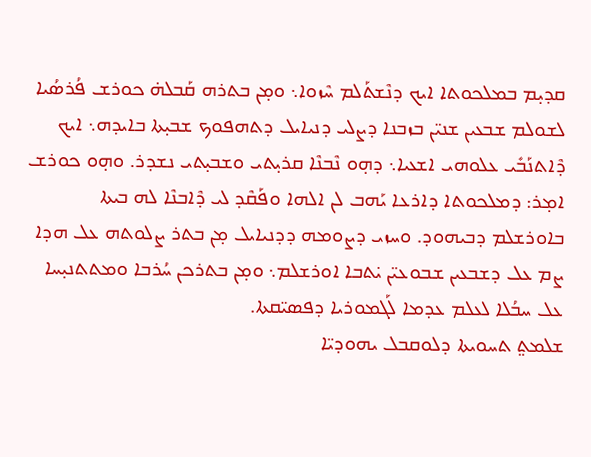ܩܕܝ̣ܡ ܒܡܠܟܘܬܐ ܐܝܟ ܕܢܶܫܬܰܠܡ ܚܶܙܘܐ܆ ܘܡ̣ܢ ܒܬܪܗ ܩܰܒܠܗ̇ ܟܘܪܫ ܦܳܪܣܳܝܐ ܠܫܘܠܡ ܫܒܥܝܢ ܫܢܝ̈ܢ ܒܙܒܢܐ ܕܨܠܝ ܕܢܝܐܝܠ ܕܬܗܦܘܟ ܫܒܝ̣ܬܐ ܒܐܝܕܗ܆ ܐܝܟ ܕܶܐܬܢܰܒܺܝ ܥܠܘܗܝ ܐܫܥܝܐ܆ ܕܗ̣ܘ ܢܶܒܢܶܐ ܩܪܝ̣ܬܝ ܘܫܒܝ̣ܬܝ ܢܫܕܪ. ܘܗ̣ܘ ܟܘܪܫ ܐܡ̣ܪ: ܕܡܠܟܘܬܐ ܕܐܪܥܐ ܝܰܗܒ ܠܢ ܐܠܗܐ ܘܦܰܩܶܕ ܠܝ ܕܶܐܒܢܶܐ ܠܗ ܒܝܬܐ ܒܐܘܪܫܠܡ ܕܒܝܗܘܕ. ܘܚܙܝ ܕܨܘܡܗ ܕܕܢܝܐܝܠ ܡ̣ܢ ܒܬܪ ܨܠܘܬܗ ܥܠ ܗܕܐ ܨܡ ܥܠ ܕܫܒܥܝܢ ܫܒܘܥܝ̈ܢ ܝ̇ܬܒܐ ܐܘܪܫܠܡ܆ ܘܡ̣ܢ ܒܬܪܟܢ ܚܳܪܒܐ ܘܡܬܬܢܝ̣ܚܐ ܥܠ ܚܒܳܠܐ ܠܥܠܡ ܥܕܡܐ ܠܰܓܡܘܪܝܐ ܕܦܣܝ̈ܩܬܐ.
ܫܠܡܬ݀ ܬܚܘܝܬܐ ܕܠܘܩܒܠ ܝܗܘܕܝ̈ܐ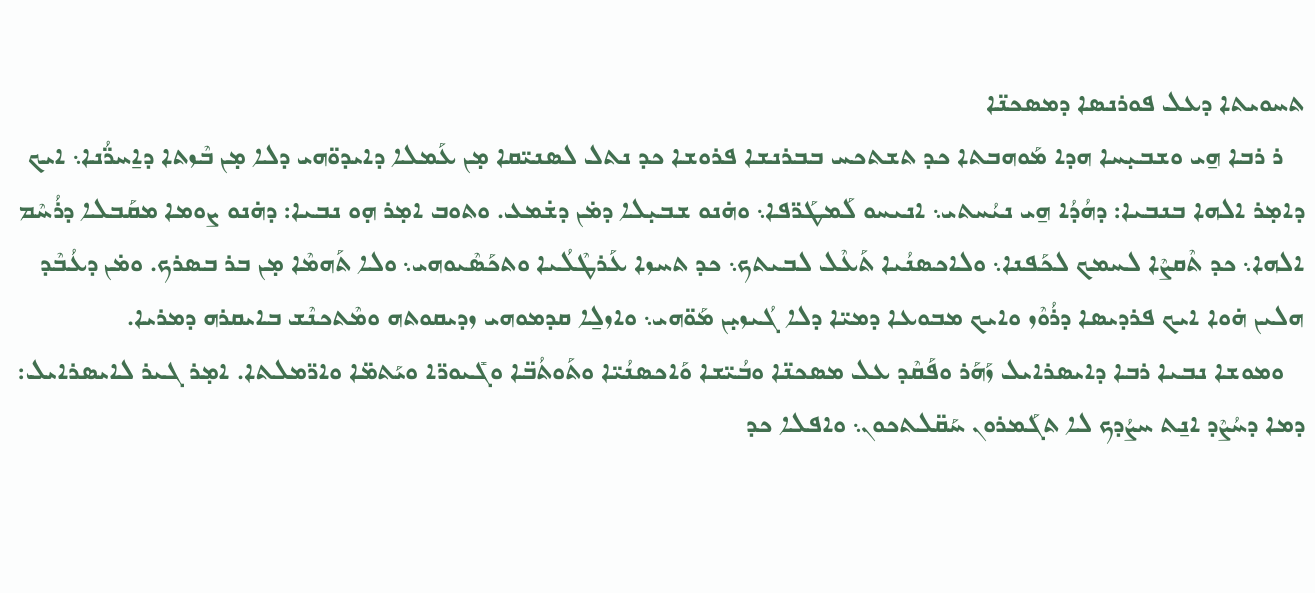ܬܚܘܝܬܐ ܕܥܠ ܦܘܪܢܣܐ ܕܡܣܟܢ̈ܐ
   ܪ ܪܒܐ ܗ̱ܝ ܘܫܒܝ̣ܚܐ ܗܕܐ ܡܰܘܗܒܬܐ ܟܕ ܬܫܬܟܚ ܒܒܪܢܫܐ ܦܪܘܫܐ ܟܕ ܢܬܠ ܠܣܢܝ̈ܩܐ ܡ̣ܢ ܥܰܡܠܐ ܕܐܝܕܘ̈ܗܝ ܕܠܐ ܡ̣ܢ ܒܶܙܬܐ ܕܐ̱ܚܪ̈ܳܢܐ܆ ܐܝܟ ܕܐܡ̣ܪ ܐܠܗܐ ܒܢܒܝܐ: ܕܗܳܕܳܐ ܗ̱ܝ ܢܝܳܚܬܝ܆ ܐܢܝܚܘ ܠܰܡܛܰܪ̈ܦܐ܆ ܘܗ̇ܢܘ ܫܒܝ̣ܠܐ ܕܡ̇ܢ ܕܫ̇ܡܥ. ܘܬܘܒ ܐܡ̣ܪ ܗ̣ܘ ܢܒܝܐ: ܕܗ̇ܢܘ ܨܘܡܐ ܡܩܰܒܠܐ ܕܪܳܚܶܡ ܐܠܗܐ܆ ܟܕ ܬܶܩܨܶܐ ܠܚܡܟ ܠܟܰܦܢܐ܆ ܘܠܐܟܣܢܳܝܐ ܬܰܥܶܠ ܠܒܝܬܟ܆ ܟܕ ܬܚܙܐ ܥܰܪܛܶܠܳܝܐ ܘܬܟܰܣܶܝܘܗܝ܆ ܘܠܐ ܬܰܗܡܶܐ ܡ̣ܢ ܒܪ ܒܣܪܟ. ܘܡ̇ܢ ܕܥܳܒܶܕ ܗܠܝܢ ܗ̇ܘܐ ܐܝܟ ܦܪܕܝܣܐ ܕܪܳܘܶܙ ܘܐܝܟ ܡܒܘܥܐ ܕܡܝ̈ܐ ܕܠܐ ܓܳܝܙܝ̣ܢ ܡܰܘ̈ܗܝ܆ ܘܐܙܠ̱ܐ ܩܕܡܘܗܝ ܙܕܝܩܘܬܗ ܘܡܶܬܟܢܶܫ ܒܐܝܩܪܗ ܕܡܪܝܐ.
   ܘܡܘܫܐ ܢܒܝܐ ܪܒܐ ܕܐܝܣܪܐܝܠ ܙܰܗܰܪ ܘܦܰܩܶܕ ܥܠ ܡܣܟܢ̈ܐ ܘܒܳܝ̈ܫܐ ܘܰܐܟܣܢܳܝ̈ܐ ܘܬܰܘܬܳܒ̈ܐ ܘܓܺܝܘܪ̈ܐ ܘܝܰܬܡ̈ܐ ܘܐܪ̈ܡܠܬܐ. ܐܡ̣ܪ ܓܝܪ ܠܐܝܣܪܐܝܠ: ܕܡܐ ܕܚܳܨܶܕ ܐܢ̱ܬ ܚܨܳܕܟ ܠܐ ܬܓܰܡܪܘܢ ܚܰܩ̈ܠܬܟܘܢ܆ ܘܐܦܠܐ ܟܕ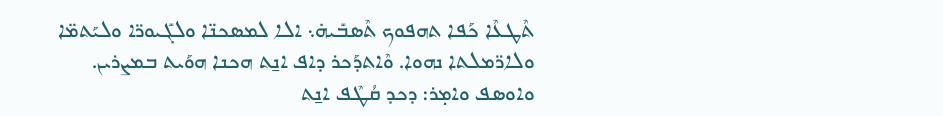ܬܶܛܥܶܐ ܟܰܦܐ ܬܗܦܘܟ ܬܶܣܒܺܝܗ̇܆ ܐܠܐ ܠܡܣܟܢ̈ܐ ܘܠܓܺܝܘܪ̈ܐ ܘܠܝܰܬܡ̈ܐ ܘܠܐܪ̈ܡܠܬܐ ܢܗܘܐ. ܘܶܐܬܕܰܟܪ ܕܐܦ ܐܢ̱ܬ ܗܟܢܐ ܗܘܰܝܬ ܒܡܨܪܝܢ. ܘܐܘܣܦ ܘܐܡ̣ܪ: ܕܟܕ ܩܳܛܶܦ ܐܢ̱ܬ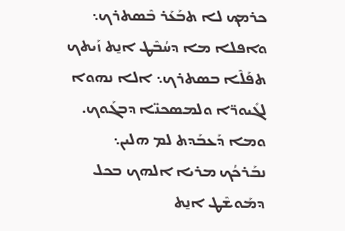ܟܪܡܟ ܠܐ ܬܒܰܥܰܪ ܒܶܣܬܪܟ܆ ܘܐܦܠܐ ܡܐ ܕܚܳܒܶܛ ܐܢ̱ܬ ܙܰܝܬܟ ܬܦܰܠܶܐ ܒܣܬܪܟ܆ ܐܠܐ ܢܗܘܐ ܠܓܺܝܘܪ̈ܐ ܘܠܡܣܟܢ̈ܐ ܕܒܓܰܘܟ. ܘܡܐ ܕܰܥܒܰܕܬ ܠܡ ܗܠܝܢ܆ ܢܒܰܪܟܳܟ ܡܪܝܐ ܐܠܗܟ ܒܟܠ ܕܡܰܘܫܶܛ ܐܢ̱ܬ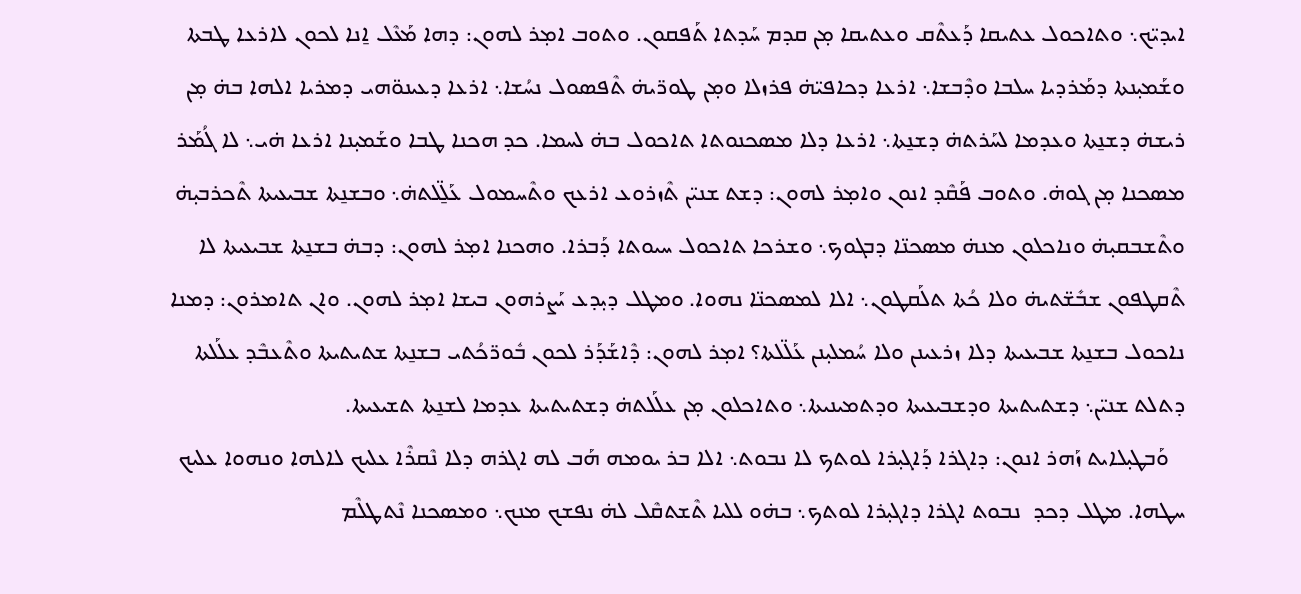ܐܝܕܝ̈ܟ܆ ܘܬܐܟܘܠ ܥܬܝܩܐ ܕܰܥܬܶܩ ܘܥܬܝܩܐ ܡ̣ܢ ܩܕܡ ܚܰܕܬܐ ܬܰܦܩܘܢ. ܘܬܘܒ ܐܡ̣ܪ ܠܗܘܢ: ܕܗܐ ܡܰܥܶܠ ܐ̱ܢܐ ܠܟܘܢ ܠܐܪܥܐ ܛܒܬܐ ܘܫܰܡܝ̣ܢܬܐ ܕܡܰܪܕܝܐ ܚܠܒܐ ܘܕܶܒܫܐ܆ ܐܪܥܐ ܕܟܐܦܝ̈ܗ̇ ܦܪܙܠܐ ܘܡ̣ܢ ܛܘܪ̈ܝܗ̇ ܬܶܦܣܘܠ ܢܚܳܫܐ܆ ܐܪܥܐ ܕܥܝܢܘ̈ܗܝ ܕܡܪܝܐ ܐܠܗܐ ܒܗ̇ ܡ̣ܢ ܪܝܫܗ̇ ܕܫܢ̱ܬܐ ܘܥܕܡܐ ܠܚܰܪܬܗ̇ ܕܫܢ̱ܬܐ܆ ܐܪܥܐ ܕܠܐ ܡܣܟܢܘܬܐ ܬܐܟܘܠ ܒܗ̇ ܠܚܡܐ. ܟܕ ܗܟܢܐ ܛܒܐ ܘܫܰܡܝ̣ܢܐ ܐܪܥܐ ܗ̇ܝ܆ ܠܐ ܓܳܡܰܪ ܡܣܟܢܐ ܡ̣ܢ ܓܘܗ̇. ܘܬܘܒ ܦܰܩܶܕ ܐܢܘܢ ܘܐܡ̣ܪ ܠܗܘܢ: ܕܫܬ ܫܢܝ̈ܢ ܬܶܙܪܘܥ ܐܪܥܟ ܘܬܶܚܡܘܠ ܥܰܠ̱̈ܠܬܗ̇܆ ܘܒܫܢ̱ܬܐ ܫܒܝܥܝܬܐ ܬܶܟܪܒܝ̣ܗ̇ ܘܬܶܫܒܩܝ̣ܗ̇ ܘܢܐܟܠܘܢ ܡܢܗ̇ ܡܣܟܢ̈ܐ ܕܒܓܘܟ܆ ܘܫܪܟܐ ܬܐܟܘܠ ܚܝܘܬܐ ܕܰܒܪܐ. ܘܗܟܢܐ ܐܡ̣ܪ ܠܗܘܢ: ܕܒܗ̇ ܒܫܢ̱ܬܐ ܫܒܝܥܝܬܐ ܠܐ ܬܶܩܛܦܘܢ ܫܒܺܫ̈ܬܝܗ̇ ܘܠܐ ܟܳܬܐ ܬܠܰܩܛܘܢ܆ ܐܠܐ ܠܡܣܟܢ̈ܐ ܢܗܘܐ. ܘܡܛܠ ܕܝ̣ܕܥ ܝܰܨܪܗܘܢ ܒܝܫܐ ܐܡ̣ܪ ܠܗܘܢ. ܘܐܢ ܬܐܡܪܘܢ: ܕܡܢܐ ܢܐܟܘܠ ܒܫܢ̱ܬܐ ܫܒܝܥܝܬܐ ܕܠܐ ܙܪܥܝܢܢ ܘܠܐ ܚܳܡܠܝ̣ܢܢ ܥܰܠ̈ܠܬܐ؟ ܐܡ̣ܪ ܠܗܘܢ: ܕܶܐܫܰܕܰܪ ܠܟܘܢ ܒܽܘܪ̈ܟܳܬܝ ܒܫܢ̱ܬܐ ܫܬܝܬܝܬܐ ܘܬܶܥܒܶܕ ܥܠܰܠܬܐ ܕܬܠܬ ܫܢܝ̈ܢ܆ ܕܫܬܝܬܝܬܐ ܘܕܫܒܝܥܝܬܐ ܘܕܬܡܝܢܝܬܐ܆ ܘܬܐܟܠܘܢ ܡ̣ܢ ܥܠܰܠܬܗ̇ ܕܫܬܝܬܝܬܐ ܥܕܡܐ ܠܫܢ̱ܬܐ ܬܫܝܥܝܬܐ.
   ܘܰܒܛܝ̣ܠܐܝܬ ܙܰܗܪ ܐܢܘܢ: ܕܐܓܪܐ ܕܰܐܓܝ̣ܪܐ ܠܘܬܟ ܠܐ ܢܒܘܬ܆ ܐܠܐ ܒܪ ܝܘܡܗ ܗܰܒ ܠܗ ܐܓܪܗ ܕܠܐ ܢܶܩܪܶܐ ܥܠܝܟ ܠܐܠܗܐ ܘܢܗܘܐ ܥܠܝܟ ܚܛܗܐ. ܡܛܠ ܕܟܕ  ܢܒܘܬ ܐܓܪܐ ܕܐܓܝ̣ܪܐ ܠܘܬܟ܆ ܒܗ̇ܘ ܠܠܝܐ ܬܶܫܬܩܶܠ ܠܗ̇ ܢܦܫܟ ܡܢܟ܆ ܘܡܣܟܢܐ ܢܶܬܛܠܶܡ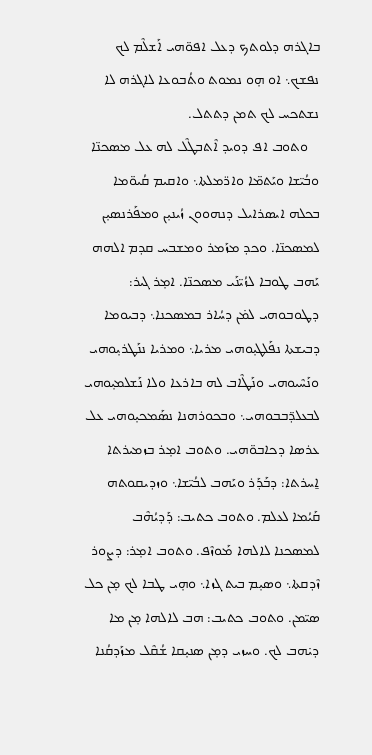ܒܐܓܪܗ ܕܠܘܬܟ ܕܥܠ ܐܦܘ̈ܗܝ ܐܰܫܠܶܡ ܠܟ ܢܦܫܟ܆ ܐܘ ܗ̣ܘ ܢܡܘܬ ܘܬܳܒܘܥܐ ܠܐܓܪܗ ܠܐ ܢܫܬܟܚ ܠܟ ܬܡܢ ܕܬܬܠ.
   ܘܬܘܒ ܐܦ ܕܘܝܕ ܐܶܬܒܛܶܠ ܠܗ ܥܠ ܡܣܟܢ̈ܐ ܘܒܳܝ̈ܫܐ ܘܝܰܬܡ̈ܐ ܘܐܪ̈ܡܠܬܐ܆ ܘܐܩܝܡ ܩܳܝܘ̈ܡܐ ܒܟܠܗ ܐܝܣܪܐܝܠ ܕܢܗܘܘܢ ܙܳܝܢܝ̣ܢ ܘܡܦܰܪܢܣܝ̣ܢ ܠܡܣܟܢ̈ܐ. ܘܟܕ ܡܙܰܡܪ ܘܡܫܒܚ ܩܕܡ ܐܠܗܗ ܝܰܗܒ ܛܘܒܐ ܠܙܳܝ̈ܢܰܝ ܡܣܟܢ̈ܐ. ܐܡ̣ܪ ܓܝܪ: ܕܛܘܒܘܗܝ ܠܡ̇ܢ ܕܚܳܐܪ ܒܡܣܟܢܐ܆ ܕܒܝܘܡܐ ܕܒܝܫܬܐ ܢܦܰܠܛܝ̣ܘܗܝ ܡܪܝܐ܆ ܘܡܪܝܐ ܢܢܰܛܪܝ̣ܘܗܝ ܘܢܰܚܶܝܘܗܝ ܘܢܰܛܶܐܒ ܠܗ ܒܐܪܥܐ ܘܠܐ ܢܰܫܠܡܝ̣ܘܗܝ ܠܒܥܠܕ̈ܒܒܘܗܝ܆ ܘܒܟܘܪܗܢܐ ܢܣܰܡܟܝ̣ܘܗܝ ܥܠ ܥܪܣܐ ܕܟܐܒܘ̈ܗܝ. ܘܬܘܒ ܐܡ̣ܪ ܒܙܡܝܪܬܐ ܐ̱ܚܪܬܐ: ܕܒܰܕܰܪ ܘܝܰܗܒ ܠܒܳܝ̈ܫܐ܆ ܘܙܕܝܩܘܬܗ ܩܰܝܳܡܐ ܠܥܠܡ. ܘܬܘܒ ܟܬܝܒ: ܕܰܕܝܳܗܶܒ ܠܡܣܟܢܐ ܠܐܠܗܐ ܡܰܘܙܶܦ. ܘܬܘܒ ܐܡ̣ܪ: ܕܨܘܪ ܙܶܕܩܬܐ܆ ܘܣܝ̣ܡ ܒܝܬ ܓܙܐ܆ ܘܗ̣ܝ ܛܒܐ ܠܟ ܡ̣ܢ ܟܠ ܣܝ̈ܡܢ. ܘܬܘܒ ܟܬܝܒ: ܗܒ ܠܐܠܗܐ ܡ̣ܢ ܡܐ ܕܝ̇ܗܒ ܠܟ. ܘܚܙܝ ܕܡ̣ܢ ܣܢܝ̣ܩܐ ܫܳܩܶܠ ܡܙܰܕܩܳܢܐ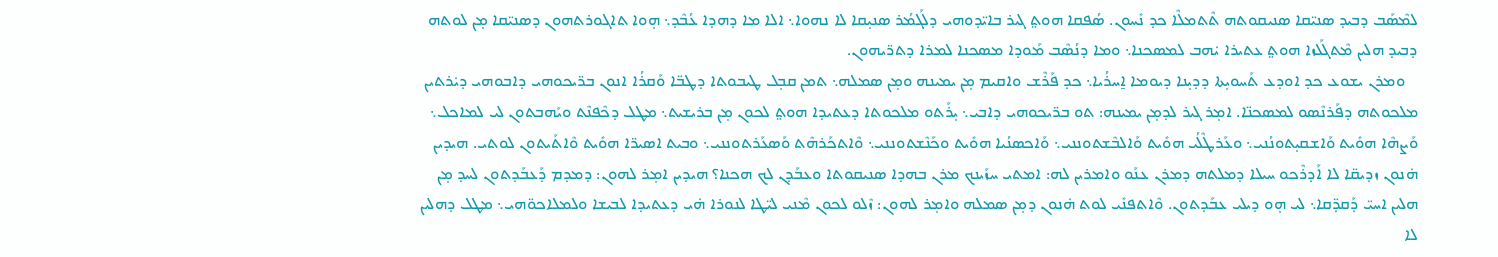ܠܡܶܣܰܒ ܕܒܝܕ ܣܢܝ̈ܩܐ ܣܢܝܩܘܬܗ ܬܶܬܡܠܶܐ ܟܕ ܢܺܚܘܢ. ܣܳܦܩܐ ܗܘܬ݀ ܓܝܪ ܒܐܝ̈ܕܘܗܝ ܕܠܰܓܡܳܪ ܣܢܝ̣ܩܐ ܠܐ ܢܗܘܐ܆ ܐܠܐ ܡܐ ܕܗܕܐ ܥܳܒܶܕ܆ ܗ̣ܘܐ ܬܐܓܘܪܬܗܘܢ ܕܣܢܝ̈ܩܐ ܡ̣ܢ ܠܘܬܗ ܕܒܝܕ ܗܠܝܢ ܡܶܬܓܰܠܙܐ ܗܘܬ݀ ܥܬܝܪܐ ܝ̇ܗܒ ܠܡܣܟܢܐ܆ ܘܡܐ ܕܢܳܣܶܒ ܡܰܘܕܐ ܡܣܟܢܐ ܠܡܪܐ ܕܬܪ̈ܝܗܘܢ.
   ܘܡܪܢ ܝܫܘܥ ܟܕ ܐܘܕܥ ܬܰܚܘܝ̣ܬܐ ܕܕܝ̣ܢܐ ܕܝܘܡܐ ܐ̱ܚܪܳܝܐ܆ ܟܕ ܦܰܪܶܫ ܘܐܩܝܡ ܡ̣ܢ ܝܡܝܢܗ ܘܡ̣ܢ ܣܡܠܗ܆ ܬܡܢ ܩܒ̣ܠ ܛܝܒܘܬܐ ܕܛܒ̈ܐ ܘܰܩܪܳܐ ܐܢܘܢ ܒܪ̈ܝܟܘܗܝ ܕܐܒܘܗܝ ܕܝ̇ܪܬܝܢ ܡܠܟܘܬܗ ܕܦܰܪܢܶܣܘ ܠܡܣܟܢ̈ܐ. ܐܡ̣ܪ ܓܝܪ ܠܕܡ̣ܢ ܝܡܝܢܗ: ܬܘ ܒܪ̈ܝܟܘܗܝ ܕܐܒܝ܆ ܝ̣ܪܰܬܘ ܡܠܟܘܬܐ ܕܥܬܝܕܐ ܗܘܬ݀ ܠܟܘܢ ܡ̣ܢ ܒܪܝܫܝܬ܆ ܡܛܠ ܕܟܶܦܢܶܬ ܘܝܰܗܒܬܘܢ ܠܝ ܠܡܐܟܠ܆ ܘܰܨܗܶܐ ܗܘܺܝܬ ܘܰܐܫܩܝ̣ܬܘܢܳܢܝ܆ ܘܥܰܪܛܶܠܳܝ ܗܘܺܝܬ ܘܰܐܠܒܶܫܬܘܢܢܝ܆ ܘܰܐܟܣܢܳܝܐ ܗܘܺܝܬ ܘܟܰܢܶܫܬܘܢܢܝ܆ ܘܶܐܬܟܰܪܗܶܬ ܘܰܣܥܰܪܬܘܢܢܝ܆ ܘܒܝܬ ܐܣܝܪ̈ܐ ܗܘܺܝܬ ܘܶܐܬܰܝܬܘܢ ܠܘܬܝ. ܗܝܕܝܢ ܗ̇ܢܘܢ ܙܕܝܩ̈ܐ ܠܐ ܐܰܕܪܶܟܘ ܚܝܠܐ ܕܡܠܬܗ ܕܡܪܢ ܥܢܰܘ ܘܐܡܪܝܢ ܠܗ: ܐܡܬܝ ܚܙܰܝܢܟ ܡܪܢ ܒܗܕܐ ܣܢܝܩܘܬܐ ܘܥܒܰܕܢ ܠܟ ܗܟܢܐ؟ ܗܝܕܝܢ ܐܡ̣ܪ ܠܗܘܢ: ܕܡܕܡ ܕܰܥܒܰܕܬܘܢ ܠܚܕ ܡ̣ܢ ܗܠܝܢ ܐܚܝ̈ ܕܰܩܕ̈ܩܐ܆ ܠܝ ܗ̣ܘ ܕܝܠܝ ܥܒܰܕܬܘܢ. ܘܶܐܬܦܢܺܝ ܠܘܬ ܗ̇ܢܘܢ ܕܡ̣ܢ ܣܡܠܗ ܘܐܡ̣ܪ ܠܗܘܢ: ܙܶܠܘ ܠܟܘܢ ܡܶܢܝ ܠܝ̈ܛܐ ܠܢܘܪܐ ܗ̇ܝ ܕܥܬܝܕܐ ܠܒܝܫܐ ܘܠܡܠܐܟܘ̈ܗܝ܆ ܡܛܠ ܕܗܠܝܢ ܠܐ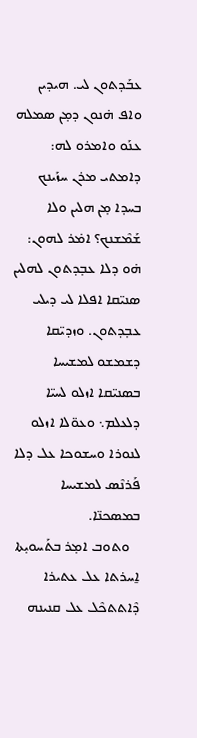ܥܒܰܕܬܘܢ ܠܝ. ܗܝܕܝܢ ܘܐܦ ܗ̇ܢܘܢ ܕܡ̣ܢ ܣܡܠܗ ܥܢܰܘ ܘܐܡܪܘ ܠܗ: ܕܐܡܬܝ ܡܪܢ ܚܙܰܝܢܟ ܒܚܕܐ ܡ̣ܢ ܗܠܝܢ ܘܠܐ ܫܰܡܶܫܢܟ؟ ܐܡ̇ܪ ܠܗܘܢ: ܗ̇ܘ ܕܠܐ ܥܒ̣ܕܬܘܢ ܠܗܠܝܢ ܣܢܝ̈ܩܐ ܐܦܠܐ ܠܝ ܕܝܠܝ ܥܒ̣ܕܬܘܢ. ܘܙܕܝ̈ܩܐ ܕܫܡܫܘ ܠܡܫܝܚܐ ܒܣܢܝ̈ܩܐ ܐܙܠܘ ܠܚܝ̈ܐ ܕܠܥܠܡ܆ ܘܥܘ̈ܠܐ ܐܙܠܘ ܠܢܘܪܐ ܘܚܫܘܟܐ ܥܠ ܕܠܐ ܦܰܪܢܶܣ ܠܡܫܝܚܐ ܒܡܣܟܢ̈ܐ.
   ܘܬܘܒ ܐܡ̣ܪ ܒܬܰܚܘܝ̣ܬܐ ܐ̱ܚܪܬܐ ܥܠ ܥܬܝܪܐ ܕܶܐܬܬܟܶܠ ܥܠ ܩܢܝܢܗ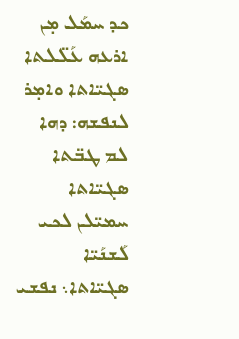ܟܕ ܚܡܰܠ ܡ̣ܢ ܐܪܥܗ ܥܰܠ̈ܠܬܐ ܣܓܝ̈ܐܬܐ ܘܐܡ̣ܪ ܠܢܦܫܗ: ܕܗܐ ܠܡ ܛܒ̈ܬܐ ܣܓܝ̈ܐܬܐ ܚܡܝ̈ܠܢ ܠܟܝ ܠܰܫܢܰܝ̈ܐ ܣܓܝ̈ܐܬܐ܆ ܢܦܫܝ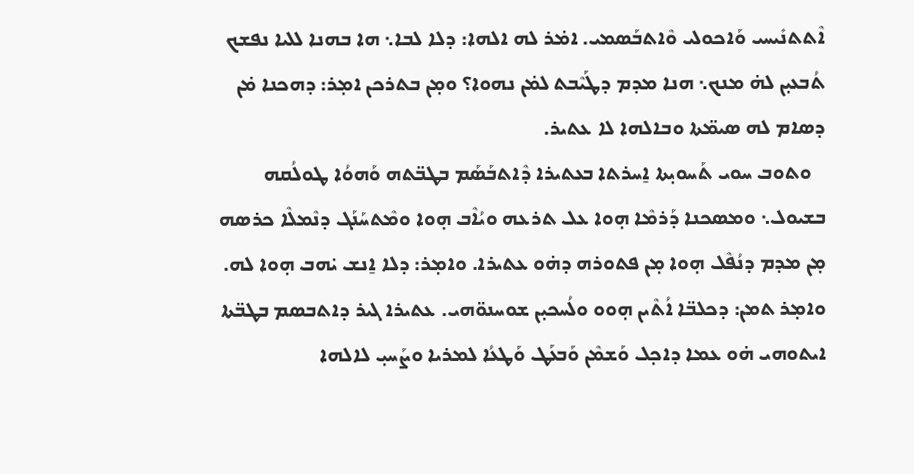ܐܶܬܬܢܺܝܚܝ ܘܰܐܟܘܠܝ ܘܶܐܬܒܰܣܡܝ. ܐܡ̇ܪ ܠܗ ܐܠܗܐ: ܕܠܐ ܠܒܐ܆ ܗܐ ܒܗܢܐ ܠܠܝܐ ܢܦܫܟ ܬܳܒܥܝ̣ܢ ܠܗ̇ ܡܢܟ܆ ܗܢܐ ܡܕܡ ܕܛܰܝܶܒܬ ܠܡ̇ܢ ܢܗܘܐ؟ ܘܡ̣ܢ ܒܬܪܟܢ ܐܡ̣ܪ: ܕܗܟܢܐ ܡ̇ܢ ܕܣܐܡ ܠܗ ܣܝܡ̈ܬܐ ܘܒܐܠܗܐ ܠܐ ܥܬܝܪ.
   ܘܬܘܒ ܚܘܝ ܬܰܚܘܝ̣ܬܐ ܐ̱ܚܪܬܐ ܒܥܬܝܪܐ ܕܶܐܬܒܰܣܰܡ ܒܛܒ̈ܬܗ ܘܰܗܘܳܐ ܛܘܠܳܩܗ ܒܫܝܘܠ܆ ܘܡܣܟܢܐ ܕܰܪܡܶܐ ܗ̣ܘܐ ܥܠ ܬܪܥܗ ܘܝܳܐܶܒ ܗ̣ܘܐ ܘܡܶܬܚܰܢܰܓ ܕܢܶܡܠܶܐ ܟܪܣܗ ܡ̣ܢ ܡܕܡ ܕܢܳܦܶܠ ܗ̣ܘܐ ܡ̣ܢ ܦܬܘܪܗ ܕܗ̇ܘ ܥܬܝܪܐ. ܘܐܡ̣ܪ: ܕܠܐ ܐ̱ܢܫ ܝ̇ܗܒ ܗ̣ܘܐ ܠܗ. ܘܐܡ̣ܪ ܬܡܢ: ܕܟܠܒ̈ܐ ܐܳܬܶܝܢ ܗ̣ܘܘ ܘܠܳܚܟܝ̣ܢ ܫܘܚܢܘ̈ܗܝ. ܥܬܝܪܐ ܓܝܪ ܕܐܬܒܣܡ ܒܛܒ̈ܬܐ ܐܝܬܘܗܝ ܗ̇ܘ ܥܡܐ ܕܐܟ̣ܠ ܘܰܫܡܶܢ ܘܰܒܥܰܛ ܘܰܛܥܳܐ ܠܡܪܝܐ ܘܨܰܚܝ̣ ܠܐܠܗܐ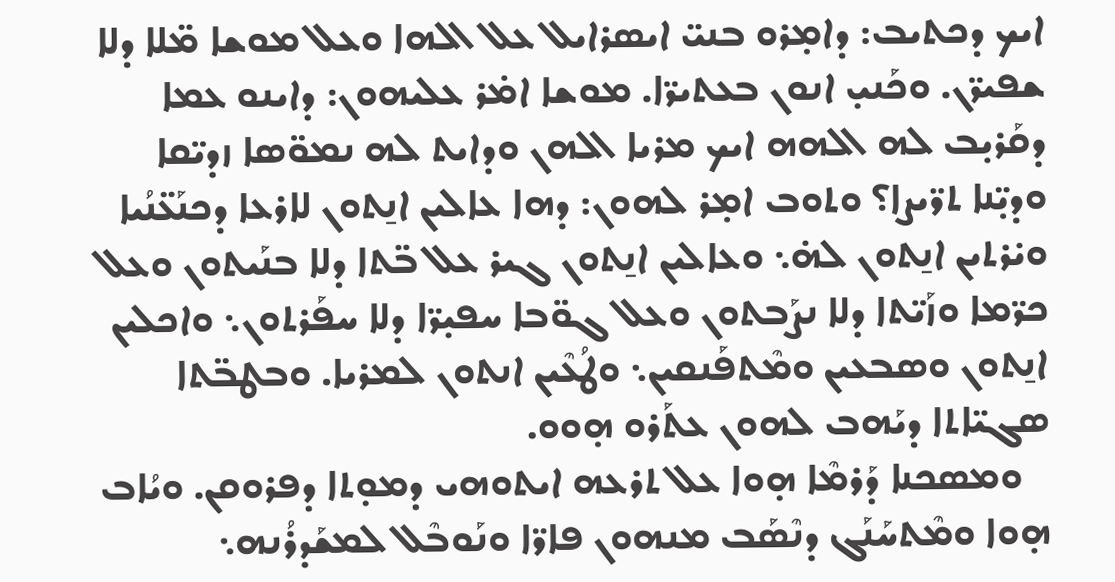ܐܝܟ ܕܟܬܝܒ: ܕܐܡ̣ܪܘ ܒܢܝ̈ ܐܝܣܪܐܝܠ ܥܠ ܐܠܗܐ ܘܥܠ ܡܘܫܐ ܡ̈ܠܐ ܕܠܐ ܫܦܝܪ̈ܢ. ܘܟܰܢܝ̣ ܐܢܘܢ ܒܥܬܝܪ̈ܐ. ܡܘܫܐ ܐܡ̇ܪ ܥܠܝܗܘܢ: ܕܐܝܢܘ ܥܡܐ ܕܩܰܪܝ̣ܒ ܠܗ ܐܠܗܗ ܐܝܟ ܡܪܝܐ ܐܠܗܢ ܘܕܐܝܬ ܠܗ ܢܡܘ̈ܣܐ ܙܕܝ̈ܩܐ ܘܕܝ̣̈ܢܐ ܬܪ̈ܝܨܐ؟ ܘܬܘܒ ܐܡ̣ܪ ܠܗܘܢ: ܕܗܐ ܥܐܠܝܢ ܐܢ̱ܬܘܢ ܠܐܪܥܐ ܕܟܢܰܥ̈ܢܳܝܐ ܘܝ̇ܪܬܝܢ ܐܢ̱ܬܘܢ ܠܗ̇܆ ܘܥܐܠܝܢ ܐܢ̱ܬܘܢ ܓܝܪ ܥܠ ܒ̈ܬܐ ܕܠܐ ܒܢܰܝܬܘܢ ܘܥܠ ܟܪ̈ܡܐ ܘܙܰܝ̈ܬܐ ܕܠܐ ܢܨܰܒܬܘܢ ܘܥܠ ܓܘ̈ܒܐ ܚܦܝ̣ܪ̈ܐ ܕܠܐ ܚܦܰܪܬܘܢ܆ ܘܐܟܠܝܢ ܐܢ̱ܬܘܢ ܘܣܒܥܝܢ ܘܡܶܬܦܰܢܩܝܢ܆ ܘܛܳܥܶܝܢ ܐܢܬܘܢ ܠܡܪܝܐ. ܘܒܛܒ̈ܬܐ ܣܓܝ̈ܐܬܐ ܕܝܰܗܒ ܠܗܘܢ ܥܬܰܪܘ ܗ̣ܘܘ.
   ܘܡܣܟܢܐ ܕܰܪܡܶܐ ܗ̣ܘܐ ܥܠ ܬܪܥܗ ܐܝܬܘܗܝ ܕܡܘ̣ܬܐ ܕܦܪܘܩܢ. ܘܝܳܐܒ ܗ̣ܘܐ ܘܡܶܬܚܰܢܰܓ ܕܢܶܣܰܒ ܡܢܗܘܢ ܦܐܪ̈ܐ ܘܢܰܘܒܶܠ ܠܡܫܰܕܪܳܢܗ܆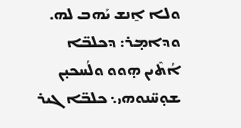ܘܠܐ ܐ̱ܢܫ ܝܰܗܒ ܠܗ. ܘܕܐܡ̣ܪ: ܕܟܠܒ̈ܐ ܐܳܬܶܝܢ ܗ̣ܘܘ ܘܠܳܚܟܝ̣ܢ ܫܘ̣ܚ̈ܢܘܗܝ܆ ܟܠܒ̈ܐ ܓܝܪ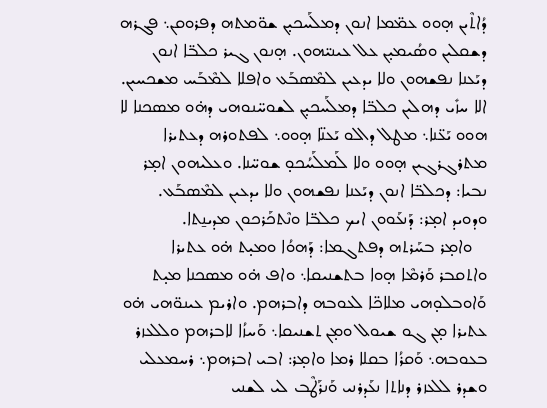ܕܳܐܬܶܝܢ ܗ̣ܘܘ ܥܡ̈ܡܐ ܐܢܘܢ ܕܡܠܰܚܟܝ̣ܢ ܫܘ̈ܡܬܗ ܕܦܪܘܩܢ܆ ܦܓܪܗ ܕܫܩܠܝܢ ܘܣܳܝܡܝ̣ܢ ܥܠ ܥܝܢܝ̈ܗܘܢ. ܗ̣ܢܘܢ ܓܝܪ ܟܠܒ̈ܐ ܐܢܘܢ ܕܝܰܥܢܐ ܢܦܫܗܘܢ ܘܠܐ ܝܕܥܝܢ ܠܡܶܣܒܰܥ ܘܐܦܠܐ ܠܡܶܒܰܚ ܡܫܟܚܝܢ. ܐܠܐ ܚܙܺܝ ܕܗܠܝܢ ܟܠܒ̈ܐ ܕܡܠܰܚܟܝ̣ܢ ܠܫܘܚ̈ܢܘܗܝ ܕܗ̇ܘ ܡܣܟܢܐ ܠܐ ܗܘܘ ܝܰܥ̈ܢܐ܆ ܡܛܠ ܕܐܠܘ ܝܰܥܢ̈ܐ ܗ̣ܘܘ܆ ܠܦܬܘܪܗ ܕܥܬܝܪܐ ܡܬܪܓܪܓܝܢ ܗ̣ܘܘ ܘܠܐ ܠܰܡܠܰܚܳܟܘ̣ ܫܘܚ̈ܢܐ. ܘܥܠܝܗܘܢ ܐܡ̣ܪ ܢܒܝܐ: ܕܟܠܒ̈ܐ ܐܢܘܢ ܕܝܰܥܢܐ ܢܦܫܗܘܢ ܘܠܐ ܝܕܥܝܢ ܠܡܶܣܒܰܥ. ܘܕܘܝܕ ܐܡ̣ܪ: ܕܰܢܥܰܘܘܢ ܐܝܟ ܟܠܒ̈ܐ ܘܢܶܬܟܰܪܟܘܢ ܡܕܝܢ̱ܬܐ.
   ܘܐܡ̣ܪ ܒܚܰܪܬܗ ܕܦܬܓܡܐ: ܕܰܗܘܳܐ ܘܡܝ̣ܬ ܗ̇ܘ ܥܬܝܪܐ ܘܐܬܩܒܪ ܘܰܪܡܶܐ ܗ̣ܘܐ ܒܬܫܢܝܩܐ܆ ܘܐܦ ܗ̇ܘ ܡܣܟܢܐ ܡܝ̣ܬ ܘܰܐܘܒܠܘ̣ܗܝ ܡܠܐܟ̈ܐ ܠܥܘܒܗ ܕܐܒܪܗܡ. ܘܐܪܝܡ ܥܝܢܘ̈ܗܝ ܗ̇ܘ ܥܬܝܪܐ ܡ̣ܢ ܓܘ ܫܝܘܠ ܘܡ̣ܢ ܬܫܢܝܩܐ܆ ܘܰܚܙܳܐ ܠܐܒܪܗܡ ܘܠܠܥܙܪ ܒܥܘܒܗ܆ ܘܰܩܪܳܐ ܒܩܠܐ ܪܡܐ ܘܐܡ̣ܪ: ܐܒܝ ܐܒܪܗܡ܆ ܪܚܡܥܠܝ ܘܫܕܪ ܠܠܥܙܪ ܕܢܐܬܐ ܢܥܰܕܪܢܝ ܘܰܢܪܰܛܶܒ ܠܝ ܠܫܢܝ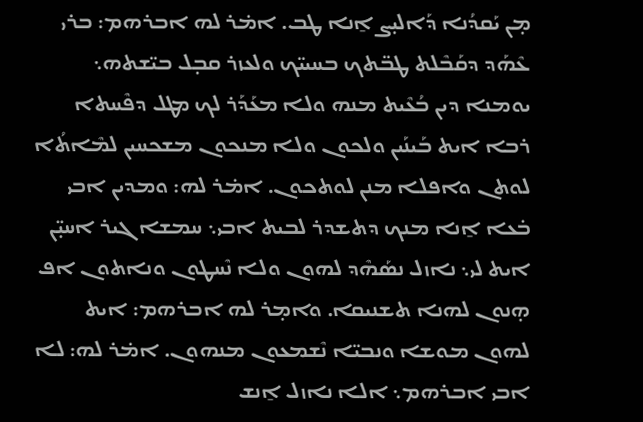ܡ̣ܢ ܝܰܩܕܳܢܐ ܕܰܐܠܝ̣ܨ ܐ̱ܢܐ ܛܒ. ܐܡ̇ܪ ܠܗ ܐܒܪܗܡ: ܒܪܝ ܥܶܗܰܕ ܕܩܰܒܶܠܬ ܛܒ̈ܬܟ ܒܚܝܝ̈ܟ ܘܠܥܙܪ ܩܒ̣ܠ ܒܝ̈ܫܬܗ܆ ܝܘܡܢܐ ܕܝܢ ܒܳܥܶܝܬ ܡܢܗ ܘܠܐ ܡܥܰܕܰܪ ܠܟ ܡܛܠ ܕܦܶܚܬܐ ܪܒܐ ܐܝܬ ܒܰܝܢܰܝܢ ܘܠܟܘܢ ܘܠܐ ܡܢܟܘܢ ܡܫܟܚܝܢ ܠܡܶܐܬܳܐ ܠܘܬܢ ܘܐܦܠܐ ܡܢܢ ܠܘܬܟܘܢ. ܐܡ̇ܪ ܠܗ: ܘܡܕܝܢ ܐܒܝ ܒ̇ܥܐ ܐ̱ܢܐ ܡܢܟ ܕܬܫܕܪ ܠܒܝܬ ܐܒܝ܆ ܚܡܫܐ ܓܝܪ ܐܚܝ̣̈ܢ ܐܝܬ ܠܝ܆ ܢܐܙܠ ܢܣܰܗܶܕ ܠܗܘܢ ܘܠܐ ܢܶܚܛܘܢ ܘܢܐܬܘܢ ܐܦ ܗ̣ܢܘܢ ܠܗܢܐ ܬܫܢܝܩܐ. ܘܐܡ̣ܪ ܠܗ ܐܒܪܗܡ: ܐܝܬ ܠܗܘܢ ܡܘܫܐ ܘܢܒܝ̈ܐ ܢܶܫܡܥܘܢ ܡܢܗܘܢ. ܐܡ̇ܪ ܠܗ: ܠܐ ܐܒܝ ܐܒܪܗܡ܆ ܐܠܐ ܢܐܙܠ ܐ̱ܢܫ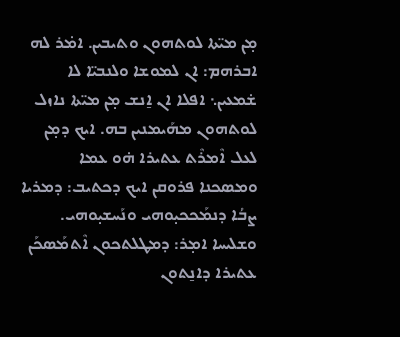ܡ̣ܢ ܡܝ̈ܬܐ ܠܘܬܗܘܢ ܘܬܝܒܝܢ. ܐܡ̇ܪ ܠܗ ܐܒܪܗܡ: ܐܢ ܠܡܘܫܐ ܘܠܢܒܝ̈ܐ ܠܐ ܫ̇ܡܥܝܢ܆ ܐܦܠܐ ܐܢ ܐ̱ܢܫ ܡ̣ܢ ܡܝ̈ܬܐ ܢܐܙܠ ܠܘܬܗܘܢ ܡܗܰܝܡܢܝܢ ܒܗ. ܐܝܟ ܕܡ̣ܢ ܠܥܠ ܐܶܡܪܶܬ ܥܬܝܪܐ ܗ̇ܘ ܥܡܐ ܘܡܣܟܢܐ ܦܪܘܩܢ ܐܝܟ ܕܟܬܝܒ: ܕܡܪܝܐ ܨܒܳܐ ܕܢܡܰܟܟܝ̣ܘܗܝ ܘܢܰܚܫܝ̣ܘܗܝ. ܘܫܠܝܚܐ ܐܡ̣ܪ: ܕܡܛܠܬܟܘܢ ܐܶܬܡܰܣܟܰܢ ܥܬܝܪܐ ܕܐܢ̱ܬܘܢ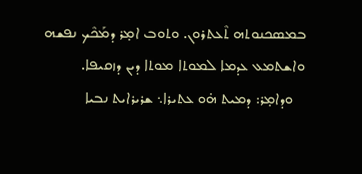ܒܡܣܟܢܘܬܗ ܬܶܥܬܪܘܢ. ܘܬܘܒ ܐܡ̣ܪ ܕܡܰܟܶܟ ܢܦܫܗ ܘܐܫܬܡܥ ܥܕܡܐ ܠܡܘܬܐ ܡܘܬܐ ܕܝܢ ܕܙܩܝܦܐ.
   ܘܕܐܡ̣ܪ: ܕܡܝܬ ܗ̇ܘ ܥܬܝܪܐ܆ ܫܪܝܪܐܝܬ ܢܒܝܐ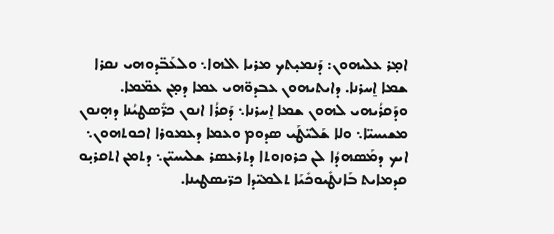ܐܡ̣ܪ ܥܠܝܗܘܢ: ܕܰܢܡܝ̣ܬܟ ܡܪܝܐ ܐܠܗܐ܆ ܘܠܥܰܒ̈ܕܘܗܝ ܢܩܪܐ ܫܡܐ ܐ̱ܚܪܢܐ. ܕܐܝܬܝܗܘܢ ܥܒܕܘ̈ܗܝ ܥܡܐ ܕܡ̣ܢ ܥܡ̈ܡܐ. ܘܕܰܩܪܳܝܗܝ ܠܗܘܢ ܫܡܐ ܐ̱ܚܪܢܐ܆ ܕܰܩܪܳܐ ܐܢܘܢ ܟܪ̈ܺܣܛܝܳܢܐ ܕܗ̣ܢܘܢ ܡܫܝܚܝ̈ܐ܆ ܘܠܐ ܫܰܠܝ̈ܛܰܝ ܣܕܘܡ ܘܥܡܐ ܕܥܡܘܪܐ ܐܟܘܬܗܘܢ܆ ܐܝܟ ܕܡܰܣܗܕܳܐ ܠܢ ܟܪܘܙܘܬܐ ܕܬܪܥܣܪ ܫܠܝܚܝ̈ܢ܆ ܕܬܡܢ ܐܬܩܪܝ̣ܘ ܩܕܡܐܝܬ ܒܰܐܢܛܺܝܘܟܺܝܰܐ ܬܠܡܝ̈ܕܐ ܟܪ̈ܝܣܛܝܢܐ.